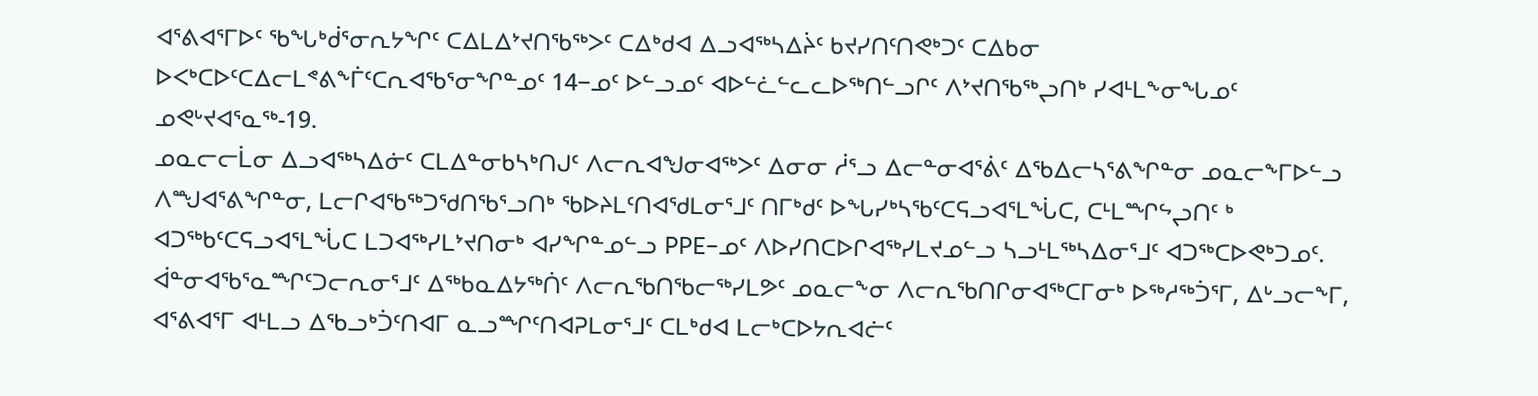ᐊᕐᕕᐊᕐᒥᐅᑦ ᖃᖓᒃᑰᕐᓂᕆᔭᖏᑦ ᑕᐃᒪᐃᔾᔪᑎᖃᖅᐳᑦ ᑕᐃᒃᑯᐊ ᐃᓗᐊᖅᓴᐃᔩᑦ ᑲᔪᓯᑎᑦᑎᕙᒃᑐᑦ ᑕᐃᑲᓂ ᐅᐸᒃᑕᐅᑦᑕᐃᓕᒪᕝᕕᖕᒦᑦᑕᕆᐊᖃᕐᓂᖏᓐᓄᑦ 14−ᓄᑦ ᐅᓪᓗᓄᑦ ᐊᐅᓪᓛᓪᓚᓚᐅᖅᑎᓪᓗᒋᑦ ᐱᔾᔪᑎᖃᖅᖢᑎᒃ ᓯᐊᒻᒪᖕᓂᖓᓄᑦ ᓄᕙᒡᔪᐊᕐᓇᖅ-19.
ᓄᓇᓕᓕᒫᓂ ᐃᓗᐊᖅᓴᐃᓃᑦ ᑕᒪᐃᓐᓂᑲᓴᒃᑎᒍᑦ ᐱᓕᕆᐊᖑᓂᐊᖅᐳᑦ ᐃᓂᓂ ᓲᕐᓗ ᐃᓕᓐᓂᐊᕐᕖᑦ ᐃᖃᐃᓕᓴᕐᕕᖏᓐᓂ ᓄᓇᓕᖕᒥᐅᓪᓗ ᐱᙳᐊᕐᕕᖏᓐᓂ, ᒪᓕᒋᐊᖃᖅᑐᖁᑎᖃᕐᓗᑎᒃ ᖃᐅᔨᒪᑦᑎᐊᖁᒪᓂᕐᒧᑦ ᑎᒥᒃᑯᑦ ᐅᖓᓯᒃᓴᖃᑦᑕᕋᓗᐊᕐᒪᖔᑕ, ᑕᒻᒪᙱᖦᖢᑎᑦ ᒃ ᐊᑐᖅᑲᑦᑕᕋᓗᐊᕐᒪᖔᑕ ᒪᑐᐊᖅᓯᒪᔾᔪᑎᓂᒃ ᐊᓯᖏᓐᓄᓪᓗ PPE−ᓄᑦ ᐱᐅᓯᑎᑕᐅᒋᐊᖅᓯᒪᔪᓄᓪᓗ ᓴᓗᒻᒪᖅᓴᐃᓂᕐᒧᑦ ᐊᑐᖅᑕᐅᕙᒃᑐᓄᑦ. ᐋᓐᓂᐊᖃᕐᓇᙱᑦᑐᓕᕆᓂᕐᒧᑦ ᐃᖅᑲᓇᐃᔭᖅᑏᑦ ᐱᓕᕆᖃᑎᖃᓕᖅᓯᒪᕗᑦ ᓄᓇᓕᖕᓂ ᐱᓕᕆᖃᑎᒋᓂᐊᖅᑕᒥᓂᒃ ᐅᖅᓱᖅᑑᕐᒥ, ᐃᒡᓗᓕᖕᒥ, ᐊᕐᕕᐊᕐᒥ ᐊᒻᒪᓗ ᐃᖃᓗᒃᑑᑦᑎᐊᒥ ᓇᓗᙱᑦᑎᐊᕈᒪᓂᕐᒧᑦ ᑕᒪᒃᑯᐊ ᒪᓕᒃᑕᐅᔭᕆᐊᓖᑦ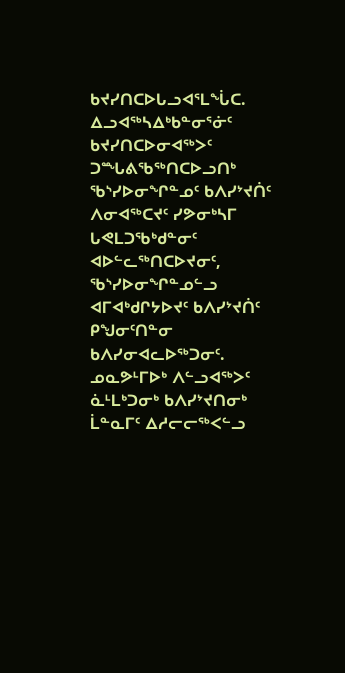ᑲᔪᓯᑎᑕᐅᒐᓗᐊᕐᒪᖔᑕ.
ᐃᓗᐊᖅᓴᐃᒃᑲᓐᓂᕐᓃᑦ ᑲᔪᓯᑎᑕᐅᓂᐊᖅᐳᑦ ᑐᙵᕕᖃᖅᑎᑕᐅᓗᑎᒃ ᖃᔅᓯᐅᓂᖏᓐᓄᑦ ᑲᐱᓯᔾᔪᑏᑦ ᐱᓂᐊᖅᑕᔪᑦ ᓯᕗᓂᒃᓴᒥ ᒐᕙᒪᑐᖃᒃᑯᓐᓂᑦ ᐊᐅᓪᓚᖅᑎᑕᐅᔪᓂᑦ, ᖃᔅᓯᐅᓂᖏᓐᓄᓪᓗ ᐊᒥᐊᒃᑯᒋᔭᐅᔪᑦ ᑲᐱᓯᔾᔪᑏᑦ ᑭᖑᓂᑦᑎᓐᓂ ᑲᐱᓯᓂᐊᓚᐅᖅᑐᓂᑦ. ᓄᓇᕗᒻᒥᐅᒃ ᐱᓪᓗᐊᖅᐳᑦ ᓈᒻᒪᒃᑐᓂᒃ ᑲᐱᓯᔾᔪᑎᓂᒃ ᒫᓐᓇᒥᑦ ᐃᓱᓕᓕᖅᐸᓪᓗ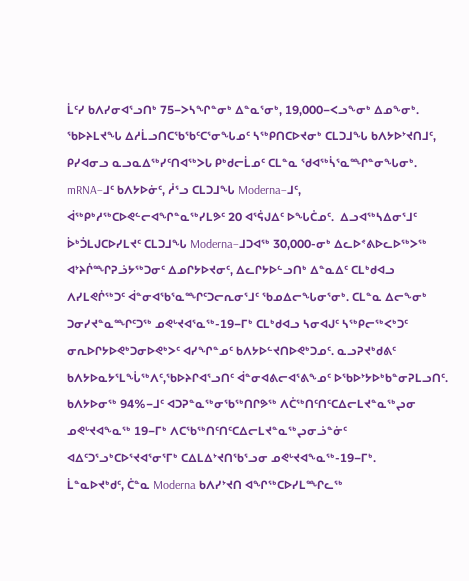ᒫᑦᓯ ᑲᐱᓯᓂᐊᕐᓗᑎᒃ 75−ᐳᓴᖏᓐᓂᒃ ᐃᓐᓇᕐᓂᒃ, 19,000−ᐸᓗᖕᓂᒃ ᐃᓄᖕᓂᒃ.
ᖃᐅᔨᒪᔪᖓ ᐃᓱᒫᓗᑎᑕᖃᖃᑦᑕᕐᓂᖓᓄᑦ ᓴᖅᑭᑎᑕᐅᔪᓂᒃ ᑕᒪᑐᒧᖓ ᑲᐱᔭᐅᔾᔪᑎᒧᑦ, ᑭᓯᐊᓂᓗ ᓇᓗᓇᐃᖅᓯᑦᑎᐊᖅᐳᒐ ᑭᒃᑯᓕᒫᓄᑦ ᑕᒪᓐᓇ ᖁᐊᖅᓵᕐᓇᙱᓐᓂᖓᓂᒃ. mRNA−ᒧᑦ ᑲᐱᔭᐅᓃᑦ, ᓲᕐᓗ ᑕᒪᑐᒧᖓ Moderna−ᒧᑦ, ᐋᖅᑭᒃᓱᖅᑕᐅᕙᓪᓕᐊᖏᓐᓇᖅᓯᒪᕗᑦ 20 ᐊᕐᕌᒍᐃᑦ ᐅᖓᑖᓄᑦ.  ᐃᓗᐊᖅᓴᐃᓂᕐᒧᑦ ᐆᒃᑑᒪᒍᑕᐅᓯᒪᔪᑦ ᑕᒪᑐᒧᖓ Moderna−ᒧᑐᐊᖅ 30,000-ᓂᒃ ᐃᓚᐅᕝᕕᐅᓚᐅᖅᐳᖅ ᐊᔾᔨᒌᙱᕈᓘᔭᖅᑐᓂᑦ ᐃᓄᒋᔭᐅᔪᓂᑦ, ᐃᓚᒋᔭᐅᓪᓗᑎᒃ ᐃᓐᓇᐃᑦ ᑕᒪᒃᑯᐊᓗ ᐱᓯᒪᕙᒌᖅᑐᑦ ᐋᓐᓂᐊᖃᕐᓇᙱᑦᑐᓕᕆᓂᕐᒧᑦ ᖃᓄᐃᓕᖓᓂᕐᓂᒃ. ᑕᒪᓐᓇ ᐃᓕᖕᓂᒃ ᑐᓂᓯᔪᓐᓇᙱᑦᑐᖅ ᓄᕙᒡᔪᐊᕐᓇᖅ-19−ᒥᒃ ᑕᒪᒃᑯᐊᓗ ᓴᓂᐊᒍᑦ ᓴᖅᑭᓕᖅᐸᒃᑐᑦ ᓂᕆᐅᒋᔭᐅᕙᒃᑐᓂᐅᕙᒃᐳᑦ ᐊᓯᖏᓐᓄᑦ ᑲᐱᔭᐅᓪᔪᑎᐅᕙᒃᑐᓄᑦ. ᓇᓗᕈᔪᒃᑯᕕᑦ ᑲᐱᔭᐅᓇᔭᕐᒪᖔᖅᐱᑦ,ᖃᐅᔨᒋᐊᕐᓗᑎᑦ ᐋᓐᓂᐊᕕᓕᐊᕐᕕᖕᓄᑦ ᐅᖃᐅᔾᔭᐅᒃᑲᓐᓂᕈᒪᓗᑎᑦ.
ᑲᐱᔭᐅᓂᖅ 94%−ᒧᑦ ᐊᑐᕈᓐᓇᖅᓂᖃᖅᑎᒋᕗᖅ ᐱᑖᖅᑎᑦᑎᑦᑕᐃᓕᒪᔪᓐᓇᖅᖢᓂ ᓄᕙᒡᔪᐊᖕᓇᖅ 19−ᒥᒃ ᐱᑕᖃᖅᑎᑦᑎᑦᑕᐃᓕᒪᔪᓐᓇᖅᖢᓂᓘᓐᓃᑦ ᐊᐃᑦᑐᕐᓗᒃᑕᐅᕐᔪᐊᕐᓂᕐᒥᒃ ᑕᐃᒪᐃᔾᔪᑎᖃᕐᓗᓂ ᓄᕙᒡᔪᐊᖕᓇᖅ-19−ᒥᒃ.
ᒫᓐᓇᐅᔪᒃᑯᑦ, ᑖᓐᓇ Moderna ᑲᐱᓯᔾᔪᑎ ᐊᖏᖅᑕᐅᓯᒪᙱᓚᖅ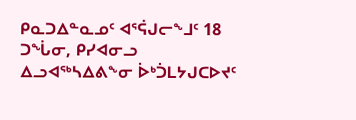ᑭᓇᑐᐃᓐᓇᓄᑦ ᐊᕐᕌᒍᓕᖕᒧᑦ 18 ᑐᖔᓂ, ᑭᓯᐊᓂᓗ ᐃᓗᐊᖅᓴᐃᕕᖕᓂ ᐆᒃᑑᒪᔭᒍᑕᐅᔪᑦ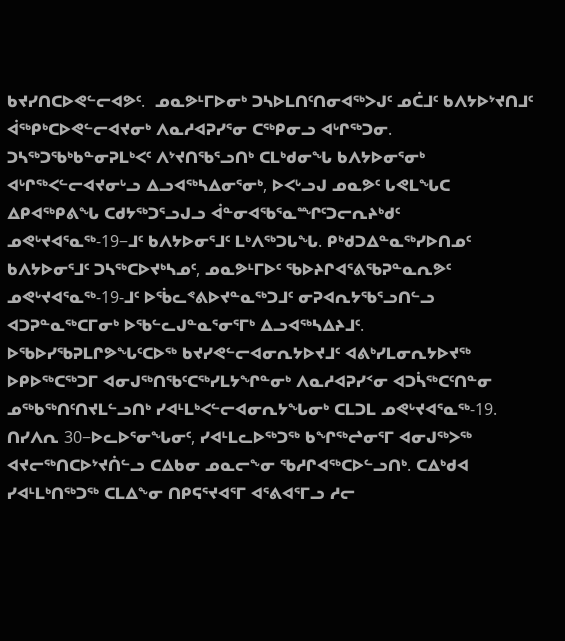ᑲᔪᓯᑎᑕᐅᕙᓪᓕᐊᕗᑦ.  ᓄᓇᕗᒻᒥᐅᓂᒃ ᑐᓴᐅᒪᑎᑦᑎᓂᐊᖅᐳᒍᑦ ᓄᑖᒧᑦ ᑲᐱᔭᐅᔾᔪᑎᒧᑦ ᐋᖅᑭᒃᑕᐅᕙᓪᓕᐊᔪᓂᒃ ᐱᓇᓱᐊᕈᓯᕐᓂ ᑕᖅᑭᓂᓗ ᐊᒡᒋᖅᑐᓂ.  ᑐᓴᖅᑐᖃᒃᑲᓐᓂᕈᒪᒃᐸᑦ ᐱᔾᔪᑎᖃᕐᓗᑎᒃ ᑕᒪᒃᑯᓂᖓ ᑲᐱᔭᐅᓂᕐᓂᒃ ᐊᒡᒋᖅᐸᓪᓕᐊᔪᓂᒡᓗ ᐃᓗᐊᖅᓴᐃᓂᕐᓂᒃ, ᐅᐸᒡᓗᒍ ᓄᓇᕗᑦ ᒐᕙᒪᖓᑕ ᐃᑭᐊᖅᑭᕕᖓ ᑕᑯᔭᖅᑐᕐᓗᒍᓗ ᐋᓐᓂᐊᖃᕐᓇᙱᑦᑐᓕᕆᔨᒃᑯᑦ ᓄᕙᒡᔪᐊᕐᓇᖅ-19−ᒧᑦ ᑲᐱᔭᐅᓂᕐᒧᑦ ᒪᒃᐱᖅᑐᒐᖓ. ᑭᒃᑯᑐᐃᓐᓇᖅᓯᐅᑎᓄᑦ ᑲᐱᔭᐅᓂᕐᒧᑦ ᑐᓴᖅᑕᐅᔪᒃᓴᓄᑦ, ᓄᓇᕗᒻᒥᐅᑦ ᖃᐅᔨᒋᐊᕐᕕᖃᕈᓐᓇᕆᕗᑦ ᓄᕙᒡᔪᐊᕐᓇᖅ-19-ᒧᑦ ᐅᖄᓚᕝᕕᐅᔪᓐᓇᖅᑐᒧᑦ ᓂᕈᐊᕆᔭᖃᕐᓗᑎᓪᓗ ᐊᑐᕈᓐᓇᖅᑕᒥᓂᒃ ᐅᖃᓪᓚᒍᓐᓇᕐᓂᕐᒥᒃ ᐃᓗᐊᖅᓴᐃᔨᒧᑦ.
ᐅᖃᐅᓯᖃᕈᒪᒋᕗᖓᑦᑕᐅᖅ ᑲᔪᓯᕙᓪᓕᐊᓂᕆᔭᐅᔪᒧᑦ ᐊᕕᒃᓯᒪᓂᕆᔭᐅᔪᖅ ᐅᑭᐅᖅᑕᖅᑐᒥ ᐊᓂᒍᖅᑎᖃᑦᑕᖅᓯᒪᔭᖏᓐᓂᒃ ᐱᓇᓱᐊᕈᓯᑉᓂ ᐊᑐᓵᖅᑕᑦᑎᓐᓂ ᓄᖅᑲᖅᑎᑦᑎᔪᒪᓪᓗᑎᒃ ᓯᐊᒻᒪᒃᐸᓪᓕᐊᓂᕆᔭᖓᓂᒃ ᑕᒪᑐᒪ ᓄᕙᒡᔪᐊᕐᓇᖅ-19. ᑎᓯᐱᕆ 30−ᐅᓚᐅᕐᓂᖓᓂᑦ, ᓯᐊᒻᒪᓚᐅᖅᑐᖅ ᑲᖏᖅᖠᓂᕐᒥ ᐊᓂᒍᖅᐳᖅ ᐊᔪᓕᖅᑎᑕᐅᔾᔪᑏᓪᓗ ᑕᐃᑲᓂ ᓄᓇᓕᖕᓂ ᖃᓱᒋᐊᖅᑕᐅᓪᓗᑎᒃ. ᑕᐃᒃᑯᐊ ᓯᐊᒻᒪᒃᑎᖅᑐᖅ ᑕᒪᐃᖕᓂ ᑎᑭᕋᕐᔪᐊᕐᒥ ᐊᕐᕕᐊᕐᒥᓗ ᓱᓕ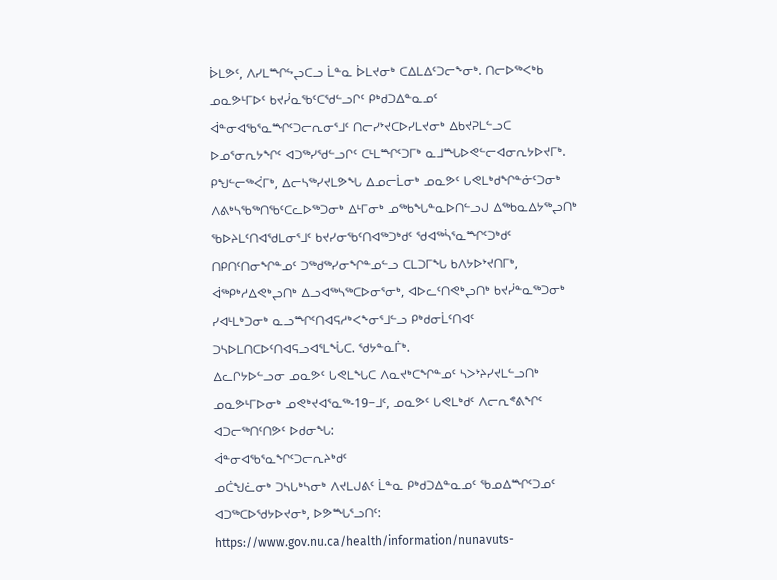ᐆᒪᕗᑦ, ᐱᓯᒪᙱᖦᖢᑕᓗ ᒫᓐᓇ ᐆᒪᔪᓂᒃ ᑕᐃᒪᐃᑦᑐᓕᖕᓂᒃ. ᑎᓕᐅᖅᐸᒃᑲ ᓄᓇᕗᒻᒥᐅᑦ ᑲᔪᓰᓇᖃᑦᑕᖁᓪᓗᒋᑦ ᑭᒃᑯᑐᐃᓐᓇᓄᑦ ᐋᓐᓂᐊᖃᕐᓇᙱᑦᑐᓕᕆᓂᕐᒧᑦ ᑎᓕᓯᔾᔪᑕᐅᓯᒪᔪᓂᒃ ᐃᑲᔪᕈᒪᓪᓗᑕ ᐅᓄᕐᓂᕆᔭᖏᑦ ᐊᑐᖅᓯᖁᓪᓗᒋᑦ ᑕᒻᒪᙱᑦᑐᒥᒃ ᓇᒧᙵᐅᕙᓪᓕᐊᓂᕆᔭᐅᔪᒥᒃ.
ᑭᖑᓪᓕᖅᐹᒥᒃ, ᐃᓕᓴᖅᓯᔪᒪᕗᖓ ᐃᓄᓕᒫᓂᒃ ᓄᓇᕗᑦ ᒐᕙᒪᒃᑯᖏᓐᓃᑦᑐᓂᒃ ᐱᕕᒃᓴᖃᖅᑎᖃᑦᑕᓚᐅᖅᑐᓂᒃ ᐃᒻᒥᓂᒃ ᓄᖅᑲᖓᓐᓇᐅᑎᓪᓗᒍ ᐃᖅᑲᓇᐃᔭᖅᖢᑎᒃ ᖃᐅᔨᒪᑦᑎᐊᖁᒪᓂᕐᒧᑦ ᑲᔪᓯᓂᖃᑦᑎᐊᖅᑐᒃᑯᑦ ᖁᐊᖅᓵᕐᓇᙱᑦᑐᒃᑯᑦ  ᑎᑭᑎᑦᑎᓂᖏᓐᓄᑦ ᑐᖅᑯᖅᓯᓂᖏᓐᓄᓪᓗ ᑕᒪᑐᒥᖓ ᑲᐱᔭᐅᔾᔪᑎᒥᒃ, ᐋᖅᑭᒃᓱᐃᕙᒃᖢᑎᒃ ᐃᓗᐊᖅᓴᖅᑕᐅᓂᕐᓂᒃ, ᐊᐅᓚᑦᑎᕙᒃᖢᑎᒃ ᑲᔪᓰᓐᓇᖅᑐᓂᒃ ᓯᐊᒻᒪᒃᑐᓂᒃ ᓇᓗᙱᑦᑎᐊᕋᓱᒃᐸᖕᓂᕐᒧᓪᓗ ᑭᒃᑯᓂᒫᑦᑎᐊᑦ ᑐᓴᐅᒪᑎᑕᐅᑦᑎᐊᕋᓗᐊᕐᒪᖔᑕ. ᖁᔭᓐᓇᒦᒃ.
ᐃᓚᒋᔭᐅᓪᓗᓂ ᓄᓇᕗᑦ ᒐᕙᒪᖓᑕ ᐱᓇᔪᒃᑕᖏᓐᓄᑦ ᓴᐳᔾᔨᓯᔪᒪᓪᓗᑎᒃ ᓄᓇᕗᒻᒥᐅᓂᒃ ᓄᕙᒃᔪᐊᕐᓇᖅ-19−ᒧᑦ, ᓄᓇᕗᑦ ᒐᕙᒪᒃᑯᑦ ᐱᓕᕆᕝᕕᖏᑦ ᐊᑐᓕᖅᑎᑦᑎᕗᑦ ᐅᑯᓂᖓ:
ᐋᓐᓂᐊᖃᕐᓇᖏᑦᑐᓕᕆᔨᒃᑯᑦ
ᓄᑖᖑᓛᓂᒃ ᑐᓴᒐᒃᓴᓂᒃ ᐱᔪᒪᒍᕕᑦ ᒫᓐᓇ ᑭᒃᑯᑐᐃᓐᓇᓄᑦ ᖃᓄᐃᙱᑦᑐᓄᑦ ᐊᑐᖅᑕᐅᖁᔭᐅᔪᓂᒃ, ᐅᕗᙵᕐᓗᑎᑦ: https://www.gov.nu.ca/health/information/nunavuts-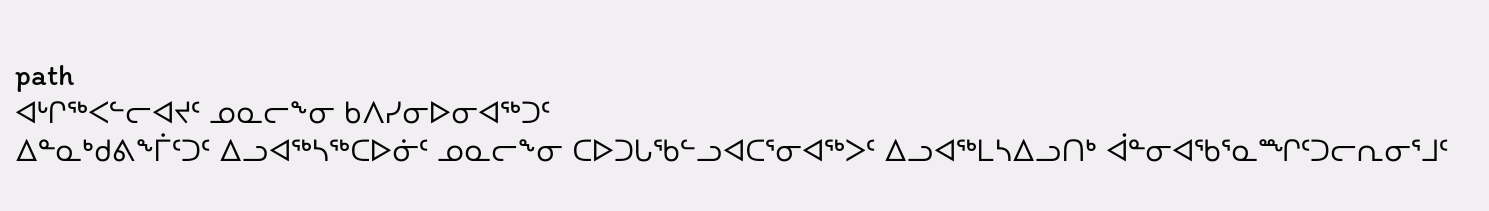path
ᐊᒡᒋᖅᐸᓪᓕᐊᔪᑦ ᓄᓇᓕᖕᓂ ᑲᐱᓯᓂᐅᓂᐊᖅᑐᑦ
ᐃᓐᓇᒃᑯᕕᖕᒦᑦᑐᑦ ᐃᓗᐊᖅᓴᖅᑕᐅᓃᑦ ᓄᓇᓕᖕᓂ ᑕᐅᑐᒐᖃᓪᓗᐊᑕᕐᓂᐊᖅᐳᑦ ᐃᓗᐊᖅᒪᓴᐃᓗᑎᒃ ᐋᓐᓂᐊᖃᕐᓇᙱᑦᑐᓕᕆᓂᕐᒧᑦ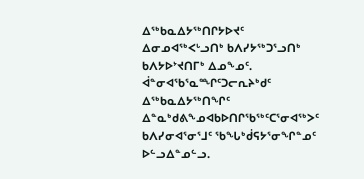ᐃᖅᑲᓇᐃᔭᖅᑎᒋᔭᐅᔪᑦ ᐃᓂᓄᐊᖅᐸᒡᓗᑎᒃ ᑲᐱᓯᔭᖅᑐᕐᓗᑎᒃ ᑲᐱᔭᐅᔾᔪᑎᒥᒃ ᐃᓄᖕᓄᑦ. ᐋᓐᓂᐊᖃᕐᓇᙱᑦᑐᓕᕆᔨᒃᑯᑦ ᐃᖅᑲᓇᐃᔭᖅᑎᖏᑦ ᐃᓐᓇᒃᑯᕕᖕᓄᐊᑲᐅᑎᒋᖃᖅᑦᑕᕐᓂᐊᖅᐳᑦ ᑲᐱᓯᓂᐊᕐᓂᕐᒧᑦ ᖃᖓᒃᑰᕋᔭᕐᓂᖏᓐᓄᑦ ᐅᓪᓗᐃᓐᓄᓪᓗ.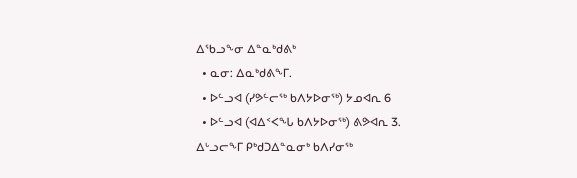ᐃᖃᓗᖕᓂ ᐃᓐᓇᒃᑯᕕᒃ
  • ᓇᓂ: ᐃᓇᒃᑯᕕᖕᒥ.
  • ᐅᓪᓗᐊ (ᓯᕗᓪᓕᖅ ᑲᐱᔭᐅᓂᖅ) ᔭᓄᐊᕆ 6
  • ᐅᓪᓗᐊ (ᐊᐃᑉᐸᖓ ᑲᐱᔭᐅᓂᖅ) ᕕᕗᐊᕆ 3.
ᐃᒡᓗᓕᖕᒥ ᑭᒃᑯᑐᐃᓐᓇᓂᒃ ᑲᐱᓯᓂᖅ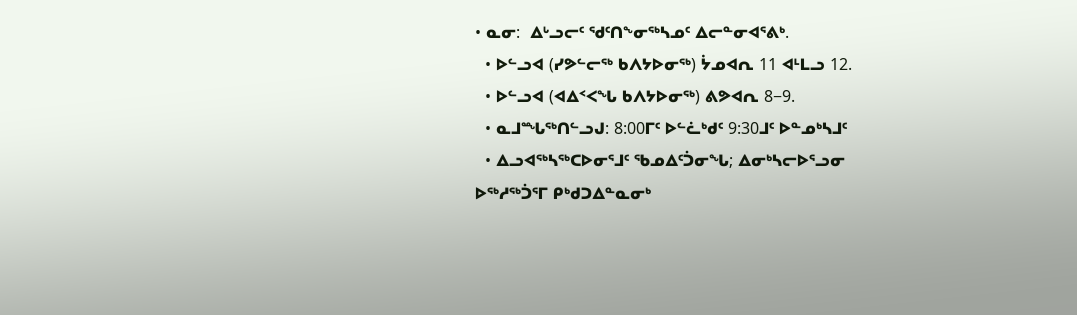• ᓇᓂ:  ᐃᒡᓗᓕᑦ ᖁᑦᑎᖕᓂᖅᓴᓄᑦ ᐃᓕᓐᓂᐊᕐᕕᒃ.
  • ᐅᓪᓗᐊ (ᓯᕗᓪᓕᖅ ᑲᐱᔭᐅᓂᖅ) ᔮᓄᐊᕆ 11 ᐊᒻᒪᓗ 12.
  • ᐅᓪᓗᐊ (ᐊᐃᑉᐸᖓ ᑲᐱᔭᐅᓂᖅ) ᕕᕗᐊᕆ 8−9.
  • ᓇᒧᙵᖅᑎᓪᓗᒍ: 8:00ᒥᑦ ᐅᓪᓛᒃᑯᑦ 9:30ᒧᑦ ᐅᓐᓄᒃᓴᒧᑦ
  • ᐃᓗᐊᖅᓴᖅᑕᐅᓂᕐᒧᑦ ᖃᓄᐃᑦᑑᓂᖓ; ᐃᓂᒃᓴᓕᐅᕐᓗᓂ
ᐅᖅᓱᖅᑑᕐᒥ ᑭᒃᑯᑐᐃᓐᓇᓂᒃ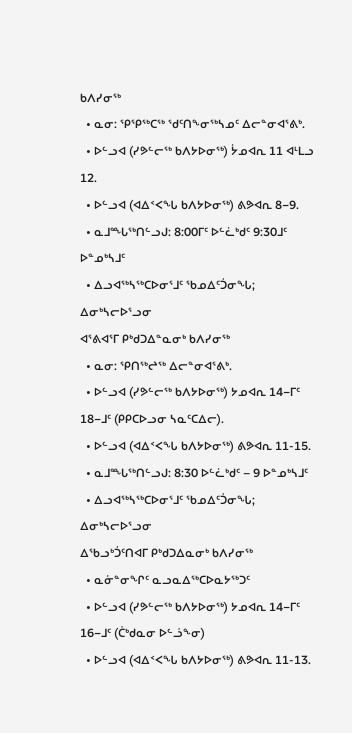ᑲᐱᓯᓂᖅ
  • ᓇᓂ: ᕿᕿᖅᑕᖅ ᖁᑦᑎᖕᓂᖅᓴᓄᑦ ᐃᓕᓐᓂᐊᕐᕕᒃ.
  • ᐅᓪᓗᐊ (ᓯᕗᓪᓕᖅ ᑲᐱᔭᐅᓂᖅ) ᔮᓄᐊᕆ 11 ᐊᒻᒪᓗ 12.
  • ᐅᓪᓗᐊ (ᐊᐃᑉᐸᖓ ᑲᐱᔭᐅᓂᖅ) ᕕᕗᐊᕆ 8−9.
  • ᓇᒧᙵᖅᑎᓪᓗᒍ: 8:00ᒥᑦ ᐅᓪᓛᒃᑯᑦ 9:30ᒧᑦ ᐅᓐᓄᒃᓴᒧᑦ
  • ᐃᓗᐊᖅᓴᖅᑕᐅᓂᕐᒧᑦ ᖃᓄᐃᑦᑑᓂᖓ; ᐃᓂᒃᓴᓕᐅᕐᓗᓂ
ᐊᕐᕕᐊᕐᒥ ᑭᒃᑯᑐᐃᓐᓇᓂᒃ ᑲᐱᓯᓂᖅ
  • ᓇᓂ: ᕿᑎᖅᖠᖅ ᐃᓕᓐᓂᐊᕐᕕᒃ.
  • ᐅᓪᓗᐊ (ᓯᕗᓪᓕᖅ ᑲᐱᔭᐅᓂᖅ) ᔭᓄᐊᕆ 14−ᒥᑦ 18−ᒧᑦ (ᑭᑭᑕᐅᓗᓂ ᓴᓇᑦᑕᐃᓕ).
  • ᐅᓪᓗᐊ (ᐊᐃᑉᐸᖓ ᑲᐱᔭᐅᓂᖅ) ᕕᕗᐊᕆ 11-15.
  • ᓇᒧᙵᖅᑎᓪᓗᒍ: 8:30 ᐅᓪᓛᒃᑯᑦ – 9 ᐅᓐᓄᒃᓴᒧᑦ
  • ᐃᓗᐊᖅᓴᖅᑕᐅᓂᕐᒧᑦ ᖃᓄᐃᑦᑑᓂᖓ; ᐃᓂᒃᓴᓕᐅᕐᓗᓂ
ᐃᖃᓗᒃᑑᑦᑎᐊᒥ ᑭᒃᑯᑐᐃᓇᓂᒃ ᑲᐱᓯᓂᖅ
  • ᓇᓃᓐᓂᖏᑦ ᓇᓗᓇᐃᖅᑕᐅᓇᔭᖅᑐᑦ
  • ᐅᓪᓗᐊ (ᓯᕗᓪᓕᖅ ᑲᐱᔭᐅᓂᖅ) ᔭᓄᐊᕆ 14−ᒥᑦ 16−ᒧᑦ (ᑖᒃᑯᓇᓂ ᐅᓪᓘᖕᓂ)
  • ᐅᓪᓗᐊ (ᐊᐃᑉᐸᖓ ᑲᐱᔭᐅᓂᖅ) ᕕᕗᐊᕆ 11-13.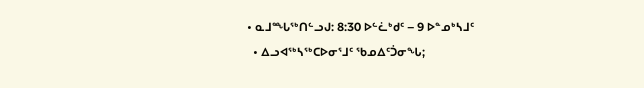• ᓇᒧᙵᖅᑎᓪᓗᒍ: 8:30 ᐅᓪᓛᒃᑯᑦ – 9 ᐅᓐᓄᒃᓴᒧᑦ
  • ᐃᓗᐊᖅᓴᖅᑕᐅᓂᕐᒧᑦ ᖃᓄᐃᑦᑑᓂᖓ;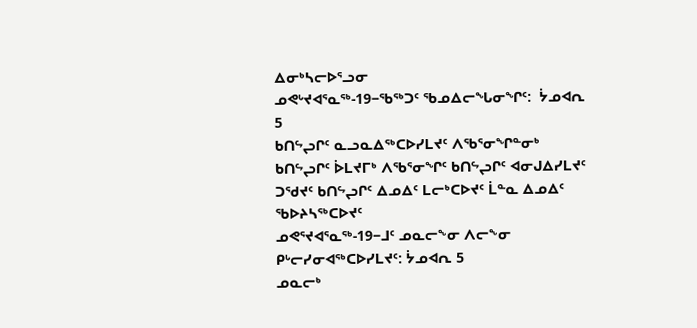ᐃᓂᒃᓴᓕᐅᕐᓗᓂ
ᓄᕙᒡᔪᐊᕐᓇᖅ-19−ᖃᖅᑐᑦ ᖃᓄᐃᓕᖓᓂᖏᑦ:  ᔮᓄᐊᕆ 5
ᑲᑎᖦᖢᒋᑦ ᓇᓗᓇᐃᖅᑕᐅᓯᒪᔪᑦ ᐱᖃᕐᓂᖏᓐᓂᒃ ᑲᑎᖦᖢᒋᑦ ᐆᒪᔪᒥᒃ ᐱᖃᕐᓂᖏᑦ ᑲᑎᖦᖢᒋᑦ ᐊᓂᒍᐃᓯᒪᔪᑦ ᑐᖁᔪᑦ ᑲᑎᖦᖢᒋᑦ ᐃᓄᐃᑦ ᒪᓕᒃᑕᐅᔪᑦ ᒫᓐᓇ ᐃᓄᐃᑦ ᖃᐅᔨᓴᖅᑕᐅᔪᑦ
ᓄᕙᕐᔪᐊᕐᓇᖅ-19−ᒧᑦ ᓄᓇᓕᖕᓂ ᐱᓕᖕᓂ ᑭᒡᓕᓯᓂᐊᖅᑕᐅᓯᒪᔪᑦ: ᔮᓄᐊᕆ 5
ᓄᓇᓕᒃ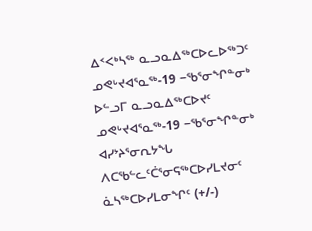ᐃᑉᐸᒃᓴᖅ ᓇᓗᓇᐃᖅᑕᐅᓚᐅᖅᑐᑦ ᓄᕙᒡᔪᐊᕐᓇᖅ-19 −ᖃᕐᓂᖏᓐᓂᒃ   ᐅᓪᓗᒥ ᓇᓗᓇᐃᖅᑕᐅᔪᑦ ᓄᕙᒡᔪᐊᕐᓇᖅ-19 −ᖃᕐᓂᖏᓐᓂᒃ ᐊᓯᔾᔨᕐᓂᕆᔭᖓ ᐱᑕᖃᓪᓚᑦᑖᕐᓂᕋᖅᑕᐅᓯᒪᔪᓂᑦ ᓈᓴᖅᑕᐅᓯᒪᓂᖏᑦ (+/-)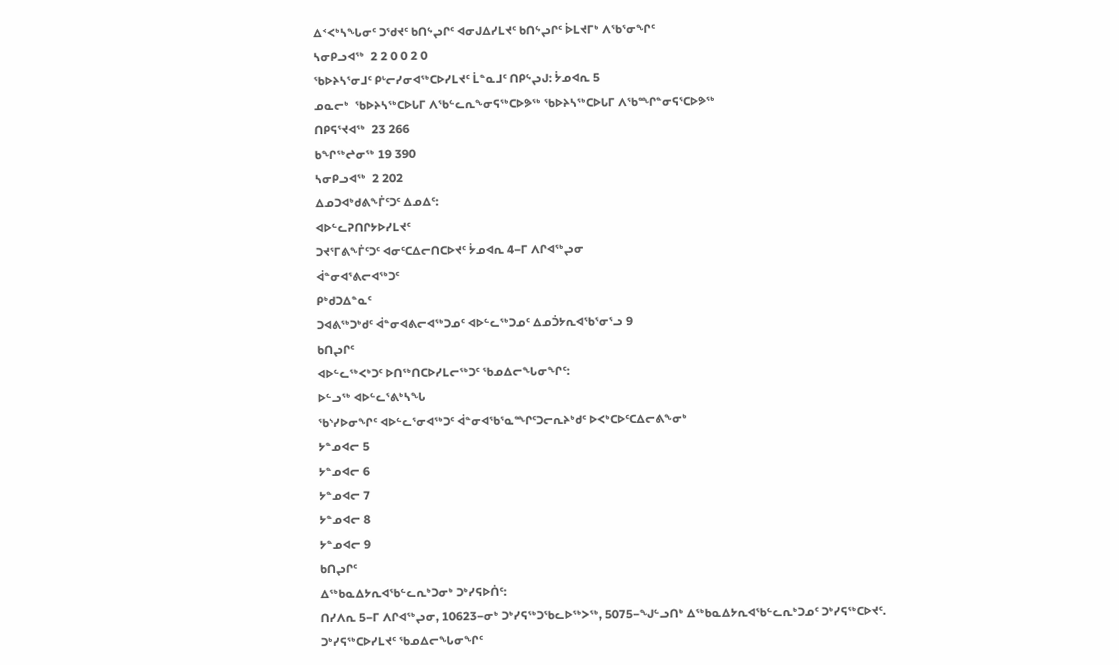ᐃᑉᐸᒃᓴᖓᓂᑦ ᑐᖁᔪᑦ ᑲᑎᖦᖢᒋᑦ ᐊᓂᒍᐃᓯᒪᔪᑦ ᑲᑎᖦᖢᒋᑦ ᐆᒪᔪᒥᒃ ᐱᖃᕐᓂᖏᑦ
ᓴᓂᑭᓗᐊᖅ  2 2 0 0 2 0
ᖃᐅᔨᓴᕐᓂᒧᑦ ᑭᒡᓕᓯᓂᐊᖅᑕᐅᓯᒪᔪᑦ ᒫᓐᓇᒧᑦ ᑎᑭᖦᖢᒍ: ᔮᓄᐊᕆ 5
ᓄᓇᓕᒃ  ᖃᐅᔨᓴᖅᑕᐅᒐᒥ ᐱᖃᓪᓚᕆᖕᓂᕋᖅᑕᐅᕗᖅ ᖃᐅᔨᓴᖅᑕᐅᒐᒥ ᐱᖃᙱᓐᓂᕋᕐᑕᐅᕗᖅ
ᑎᑭᕋᕐᔪᐊᖅ  23 266
ᑲᖏᖅᖠᓂᖅ 19 390
ᓴᓂᑭᓗᐊᖅ  2 202
ᐃᓄᑐᐊᒃᑯᕕᖕᒦᑦᑐᑦ ᐃᓄᐃᑦ:
ᐊᐅᓪᓚᕈᑎᒋᔭᐅᓯᒪᔪᑦ
ᑐᔪᕐᒥᕕᖕᒦᑦᑐᑦ ᐊᓂᑦᑕᐃᓕᑎᑕᐅᔪᑦ ᔮᓄᐊᕆ 4−ᒥ ᐱᒋᐊᖅᖢᓂ
ᐋᓐᓂᐊᕐᕕᓕᐊᖅᑐᑦ
ᑭᒃᑯᑐᐃᓐᓇᑦ
ᑐᐊᕕᖅᑐᒃᑯᑦ ᐋᓐᓂᐊᕕᓕᐊᖅᑐᓄᑦ ᐊᐅᓪᓚᖅᑐᓄᑦ ᐃᓄᑑᔭᕆᐊᖃᕐᓂᕐᓗ 9
ᑲᑎᖢᒋᑦ
ᐊᐅᓪᓚᖅᐸᒃᑐᑦ ᐅᑎᖅᑎᑕᐅᓯᒪᓕᖅᑐᑦ ᖃᓄᐃᓕᖓᓂᖏᑦ:
ᐅᓪᓗᖅ ᐊᐅᓪᓚᕐᕕᒃᓴᖓ
ᖃᔅᓯᐅᓂᖏᑦ ᐊᐅᓪᓚᕐᓂᐊᖅᑐᑦ ᐋᓐᓂᐊᖃᕐᓇᙱᑦᑐᓕᕆᔨᒃᑯᑦ ᐅᐸᒃᑕᐅᑦᑕᐃᓕᕕᖕᓂᒃ
ᔭᓐᓄᐊᓕ 5
ᔭᓐᓄᐊᓕ 6
ᔭᓐᓄᐊᓕ 7
ᔭᓐᓄᐊᓕ 8
ᔭᓐᓄᐊᓕ 9
ᑲᑎᖢᒋᑦ
ᐃᖅᑲᓇᐃᔭᕆᐊᖃᓪᓚᕆᒃᑐᓂᒃ ᑐᒃᓯᕋᐅᑏᑦ:
ᑎᓯᐱᕆ 5−ᒥ ᐱᒋᐊᖅᖢᓂ, 10623−ᓂᒃ ᑐᒃᓯᕋᖅᑐᖃᓚᐅᖅᐳᖅ, 5075−ᖑᓪᓗᑎᒃ ᐃᖅᑲᓇᐃᔭᕆᐊᖃᓪᓚᕆᒃᑐᓄᑦ ᑐᒃᓯᕋᖅᑕᐅᔪᑦ.
ᑐᒃᓯᕋᖅᑕᐅᓯᒪᔪᑦ ᖃᓄᐃᓕᖓᓂᖏᑦ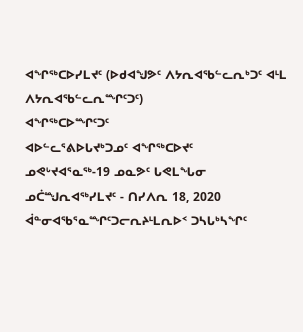ᐊᖏᖅᑕᐅᓯᒪᔪᑦ (ᐅᑯᐊᖑᕗᑦ ᐱᔭᕆᐊᖃᓪᓚᕆᒃᑐᑦ ᐊᒻᒪ ᐱᔭᕆᐊᖃᓪᓚᕆᙱᑦᑐᑦ)
ᐊᖏᖅᑕᐅᙱᑦᑐᑦ
ᐊᐅᓪᓚᕐᕕᐅᒐᔪᒃᑐᓄᑦ ᐊᖏᖅᑕᐅᔪᑦ
ᓄᕙᒡᔪᐊᕐᓇᖅ-19 ᓄᓇᕗᑦ ᒐᕙᒪᖓᓂ ᓄᑖᙳᕆᐊᖅᓯᒪᔪᑦ - ᑎᓯᐱᕆ 18, 2020
ᐋᓐᓂᐊᖃᕐᓇᙱᑦᑐᓕᕆᔨᒻᒪᕆᐅᑉ ᑐᓴᒐᒃᓴᖏᑦ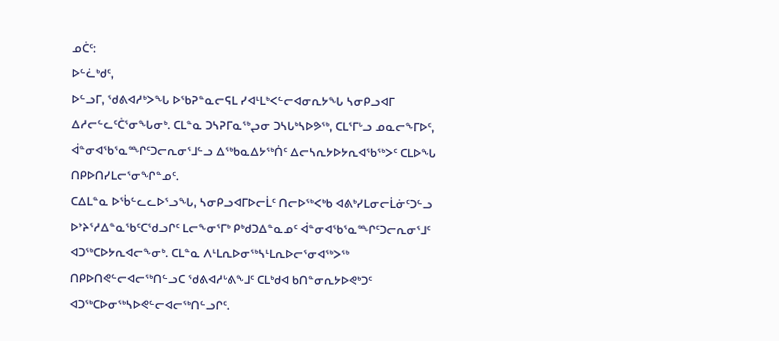ᓄᑖᑦ:
ᐅᓪᓛᒃᑯᑦ,
ᐅᓪᓗᒥ, ᖁᕕᐊᓱᒃᐳᖓ ᐅᖃᕈᓐᓇᓕᕋᒪ ᓯᐊᒻᒪᒃᐸᓪᓕᐊᓂᕆᔭᖓ ᓴᓂᑭᓗᐊᒥ ᐃᓱᓕᓪᓚᑦᑖᕐᓂᖓᓂᒃ. ᑕᒪᓐᓇ ᑐᓴᕈᒥᓇᖅᖢᓂ ᑐᓴᒐᒃᓴᐅᕗᖅ, ᑕᒪᕐᒥᒡᓗ ᓄᓇᓕᖕᒥᐅᑦ, ᐋᓐᓂᐊᖃᕐᓇᙱᑦᑐᓕᕆᓂᕐᒧᓪᓗ ᐃᖅᑲᓇᐃᔭᖅᑏᑦ ᐃᓕᓴᕆᔭᐅᔭᕆᐊᖃᖅᐳᑦ ᑕᒪᐅᖓ ᑎᑭᐅᑎᓯᒪᓕᕐᓂᖏᓐᓄᑦ.
ᑕᐃᒪᓐᓇ ᐅᖄᓪᓚᓚᐅᕐᓗᖓ, ᓴᓂᑭᓗᐊᒥᐅᓕᒫᑦ ᑎᓕᐅᖅᐸᒃᑲ ᐊᕕᒃᓯᒪᓂᓕᒫᓃᑦᑐᓪᓗ ᐅᔾᔨᕐᓱᐃᓐᓇᖃᑦᑕᖁᓗᒋᑦ ᒪᓕᖕᓂᕐᒥᒃ ᑭᒃᑯᑐᐃᓐᓇᓄᑦ ᐋᓐᓂᐊᖃᕐᓇᙱᑦᑐᓕᕆᓂᕐᒧᑦ ᐊᑐᖅᑕᐅᔭᕆᐊᓕᖕᓂᒃ. ᑕᒪᓐᓇ ᐱᒻᒪᕆᐅᓂᖅᓴᒻᒪᕆᐅᓕᕐᓂᐊᖅᐳᖅ ᑎᑭᐅᑎᕙᓪᓕᐊᓕᖅᑎᓪᓗᑕ ᖁᕕᐊᓱᒡᕕᖕᒧᑦ ᑕᒪᒃᑯᐊ ᑲᑎᓐᓂᕆᔭᐅᕙᒃᑐᑦ ᐊᑐᖅᑕᐅᓂᖅᓴᐅᕙᓪᓕᐊᓕᖅᑎᓪᓗᒋᑦ.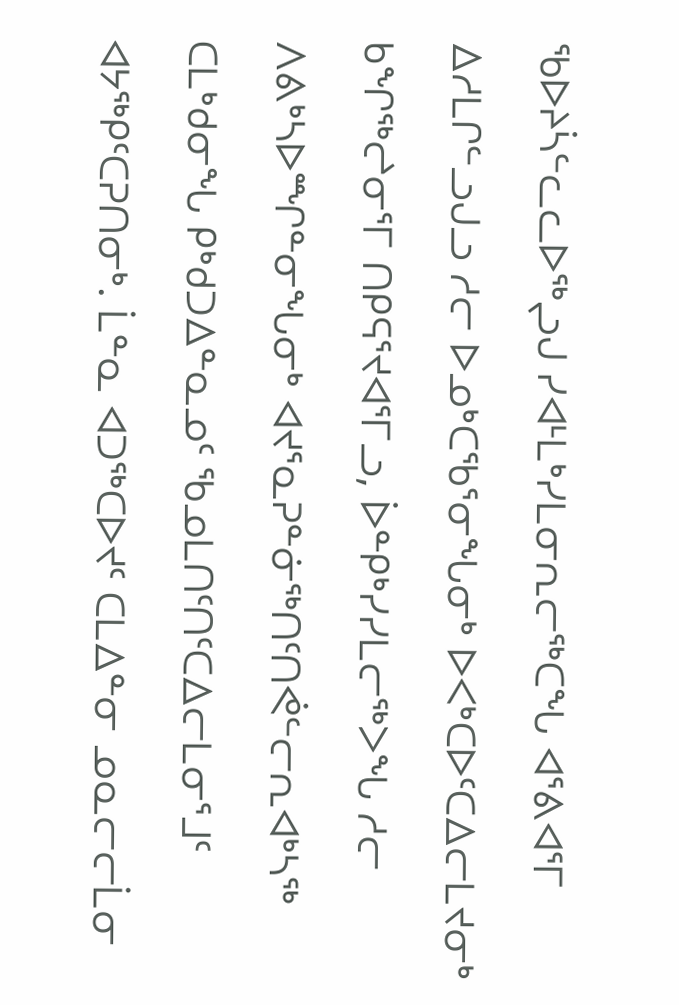ᖃᐅᔨᓵᓪᓚᓚᐅᖅᖢᒍ ᓯᐊᒻᒪᒃᓯᒪᓂᕆᓕᖅᑕᖓ ᐊᕐᕕᐊᕐᒥ ᐃᓱᒪᒋᓪᓗᒍᓗ ᓱᓕ ᐅᓄᒃᑕᖃᕐᓂᖓᓂᒃ ᐅᐸᒃᑕᐅᑦᑕᐃᓕᒪᔪᓂᒃ ᑲᖏᖅᖠᓂᕐᒥ ᑎᑭᕋᕐᔪᐊᕐᒥᓗ, ᐆᓐᑭᒃᓯᓯᒪᓕᖅᐳᖓ ᓱᓕ ᐱᕕᒃᓴᐅᙱᓐᓂᖓᓂᒃ ᐊᔪᕐᓇᕈᓐᓃᖅᑎᑦᑎᕚᓪᓕᕆᐊᒃᓴᖅ ᑕᒪᒃᑯᓂᖓ ᑭᒃᑯᑐᐃᓐᓇᓄᑦ ᖃᓄᒪᑎᑦᑎᑦᑕᐃᓕᒪᓂᕐᒧᑦ ᐊᔭᖅᑭᑦᑕᕈᑎᓂᒃ. ᒫᓐᓇ ᐊᑐᖅᑕᐅᔪᑦ ᑕᒪᐃᓐᓂ ᓄᓇᓕᓕᒫᓂ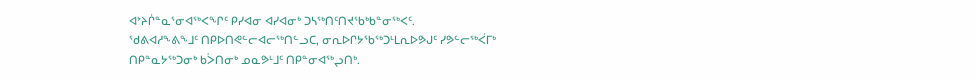ᐊᔾᔨᒌᓐᓇᕐᓂᐊᖅᐸᖏᑦ ᑭᓯᐊᓂ ᐊᓯᐊᓂᒃ ᑐᓴᖅᑎᑦᑎᔪᖃᒃᑲᓐᓂᖅᐸᑦ.
ᖁᕕᐊᓱᖕᕕᖕᒧᑦ ᑎᑭᐅᑎᕙᓪᓕᐊᓕᖅᑎᓪᓗᑕ, ᓂᕆᐅᒋᔭᖃᖅᑐᒻᒪᕆᐅᕗᒍᑦ ᓯᕗᓪᓕᖅᐹᒥᒃ ᑎᑭᓐᓇᔭᖅᑐᓂᒃ ᑲᐴᑎᓂᒃ ᓄᓇᕗᒻᒧᑦ ᑎᑭᓐᓂᐊᖅᖢᑎᒃ.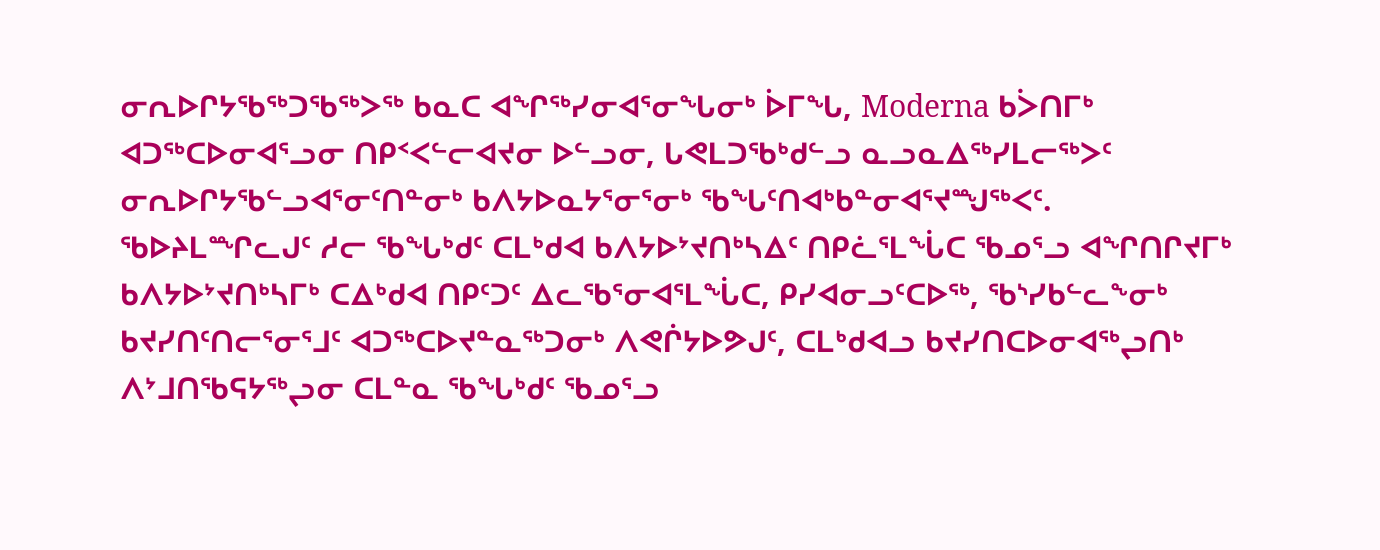ᓂᕆᐅᒋᔭᖃᖅᑐᖃᖅᐳᖅ ᑲᓇᑕ ᐊᖏᖅᓯᓂᐊᕐᓂᖓᓂᒃ ᐆᒥᖓ, Moderna ᑲᐴᑎᒥᒃ ᐊᑐᖅᑕᐅᓂᐊᕐᓗᓂ ᑎᑭᑉᐸᓪᓕᐊᔪᓂ ᐅᓪᓗᓂ, ᒐᕙᒪᑐᖃᒃᑯᓪᓗ ᓇᓗᓇᐃᖅᓯᒪᓕᖅᐳᑦ ᓂᕆᐅᒋᔭᖃᓪᓗᐊᕐᓂᑦᑎᓐᓂᒃ ᑲᐱᔭᐅᓇᔭᕐᓂᕐᓂᒃ ᖃᖓᑦᑎᐊᒃᑲᓐᓂᐊᕐᔪᙳᖅᐸᑦ.
ᖃᐅᔨᒪᙱᓚᒍᑦ ᓱᓕ ᖃᖓᒃᑯᑦ ᑕᒪᒃᑯᐊ ᑲᐱᔭᐅᔾᔪᑎᒃᓴᐃᑦ ᑎᑭᓛᕐᒪᖔᑕ ᖃᓄᕐᓗ ᐊᖏᑎᒋᔪᒥᒃ ᑲᐱᔭᐅᔾᔪᑎᒃᓴᒥᒃ ᑕᐃᒃᑯᐊ ᑎᑭᑦᑐᑦ ᐃᓚᖃᕐᓂᐊᕐᒪᖔᑕ, ᑭᓯᐊᓂᓗᑦᑕᐅᖅ, ᖃᔅᓯᑲᓪᓚᖕᓂᒃ ᑲᔪᓯᑎᑦᑎᓕᕐᓂᕐᒧᑦ ᐊᑐᖅᑕᐅᔪᓐᓇᖅᑐᓂᒃ ᐱᕙᒌᔭᐅᕗᒍᑦ, ᑕᒪᒃᑯᐊᓗ ᑲᔪᓯᑎᑕᐅᓂᐊᖅᖢᑎᒃ ᐱᔾᒧᑎᖃᕋᔭᖅᖢᓂ ᑕᒪᓐᓇ ᖃᖓᒃᑯᑦ ᖃᓄᕐᓗ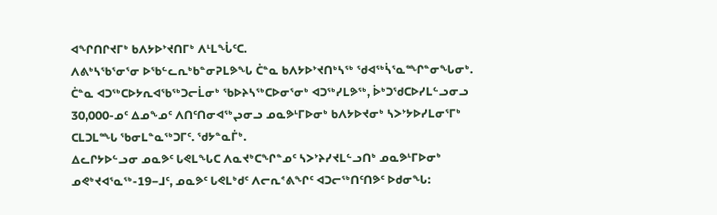ᐊᖏᑎᒋᔪᒥᒃ ᑲᐱᔭᐅᔾᔪᑎᒥᒃ ᐱᒻᒪᖔᑦᑕ.
ᐱᕕᒃᓴᖃᕐᓂᕐᓂ ᐅᖃᓪᓚᕆᒃᑲᓐᓂᕈᒪᕗᖓ ᑖᓐᓇ ᑲᐱᔭᐅᔾᔪᑎᒃᓴᖅ ᖁᐊᖅᓵᕐᓇᙱᓐᓂᖓᓂᒃ. ᑖᓐᓇ ᐊᑐᖅᑕᐅᔭᕆᐊᖃᖅᑐᓕᒫᓂᒃ ᖃᐅᔨᓴᖅᑕᐅᓂᕐᓂᒃ ᐊᑐᖅᓯᒪᕗᖅ, ᐆᒃᑐᖁᑕᐅᓯᒪᓪᓗᓂᓗ 30,000-ᓄᑦ ᐃᓄᖕᓄᑦ ᐱᑎᑦᑎᓂᐊᖅᖢᓂᓗ ᓄᓇᕗᒻᒥᐅᓂᒃ ᑲᐱᔭᐅᔪᓂᒃ ᓴᐳᔾᔭᐅᓯᒪᓂᕐᒥᒃ ᑕᒪᑐᒪᙵ ᖃᓂᒪᓐᓇᖅᑐᒥᑦ. ᖁᔭᓐᓇᒦᒃ.
ᐃᓚᒋᔭᐅᓪᓗᓂ ᓄᓇᕗᑦ ᒐᕙᒪᖓᑕ ᐱᓇᔪᒃᑕᖏᓐᓄᑦ ᓴᐳᔾᔨᓯᔪᒪᓪᓗᑎᒃ ᓄᓇᕗᒻᒥᐅᓂᒃ ᓄᕙᒃᔪᐊᕐᓇᖅ-19−ᒧᑦ, ᓄᓇᕗᑦ ᒐᕙᒪᒃᑯᑦ ᐱᓕᕆᕝᕕᖏᑦ ᐊᑐᓕᖅᑎᑦᑎᕗᑦ ᐅᑯᓂᖓ: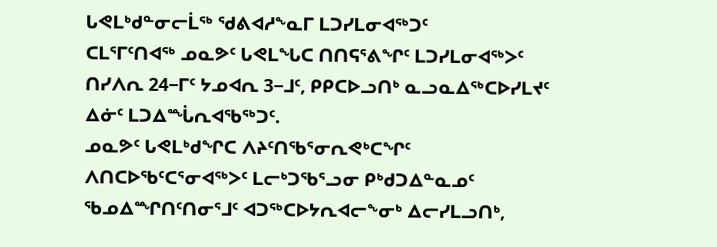ᒐᕙᒪᒃᑯᓐᓂᓕᒫᖅ ᖁᕕᐊᓱᖕᓇᒥ ᒪᑐᓯᒪᓂᐊᖅᑐᑦ
ᑕᒪᕐᒥᑦᑎᐊᖅ ᓄᓇᕗᑦ ᒐᕙᒪᖓᑕ ᑎᑎᕋᕐᕕᖏᑦ ᒪᑐᓯᒪᓂᐊᖅᐳᑦ ᑎᓯᐱᕆ 24−ᒥᑦ ᔭᓄᐊᕆ 3−ᒧᑦ, ᑭᑭᑕᐅᓗᑎᒃ ᓇᓗᓇᐃᖅᑕᐅᓯᒪᔪᑦ ᐃᓃᑦ ᒪᑐᐃᙶᕆᐊᖃᖅᑐᑦ.
ᓄᓇᕗᑦ ᒐᕙᒪᒃᑯᖏᑕ ᐱᔨᑦᑎᖃᕐᓂᕆᕙᒃᑕᖏᑦ ᐱᑎᑕᐅᖃᑦᑕᕐᓂᐊᖅᐳᑦ ᒪᓕᒃᑐᖃᕐᓗᓂ ᑭᒃᑯᑐᐃᓐᓇᓄᑦ ᖃᓄᐃᙱᑎᑦᑎᓂᕐᒧᑦ ᐊᑐᖅᑕᐅᔭᕆᐊᓕᖕᓂᒃ ᐃᓕᓯᒪᓗᑎᒃ,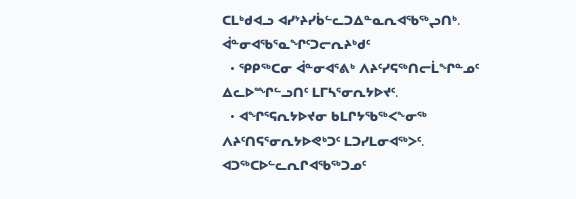ᑕᒪᒃᑯᐊᓗ ᐊᓯᔾᔨᓯᑳᓪᓚᑐᐃᓐᓇᕆᐊᖃᖅᖢᑎᒃ.
ᐋᓐᓂᐊᖃᕐᓇᖏᑦᑐᓕᕆᔨᒃᑯᑦ
  • ᕿᑭᖅᑕᓂ ᐋᓐᓂᐊᕐᕕᒃ ᐱᔨᑦᓯᕋᖅᑎᓕᒫᖏᓐᓄᑦ ᐃᓚᐅᙱᓪᓗᑎᑦ ᒪᒥᓴᕐᓂᕆᔭᐅᔪᑦ.
  • ᐊᖏᕐᕋᕆᔭᐅᔪᓂ ᑲᒪᒋᔭᖃᖅᐸᖕᓂᖅ ᐱᔨᑦᑎᕋᕐᓂᕆᔭᐅᕙᒃᑐᑦ ᒪᑐᓯᒪᓂᐊᖅᐳᑦ. ᐊᑐᖅᑕᐅᓪᓚᕆᒋᐊᖃᖅᑐᓄᑦ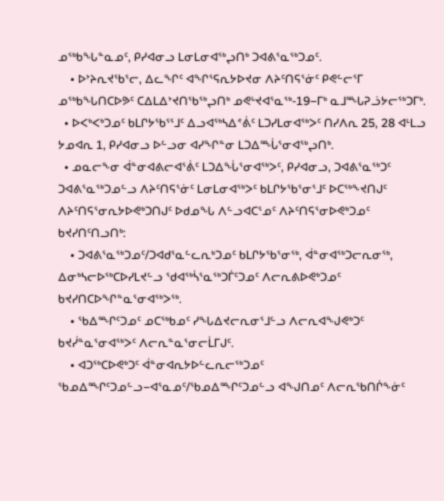ᓄᖅᑲᖓᓐᓇᓄᑦ, ᑭᓯᐊᓂᓗ ᒪᓂᒪᓂᐊᖅᖢᑎᒃ ᑐᐊᕕᕐᓇᖅᑐᓄᑦ.
    • ᐅᔾᔨᕆᔪᖃᕐᓕ, ᐃᓚᖏᑦ ᐊᖏᕐᕋᕆᔭᐅᔪᓂ ᐱᔨᑦᑎᕋᕐᓃᑦ ᑭᕙᓪᓕᕐᒥ ᓄᖅᑲᖓᑎᑕᐅᕗᑦ ᑕᐃᒪᐃᔾᔪᑎᖃᖅᖢᑎᒃ ᓄᕙᒡᔪᐊᕐᓇᖅ-19−ᒥᒃ ᓇᒧᙵᕈᓘᔭᓕᖅᑐᒥᒃ.
  • ᐅᐸᒃᐸᒃᑐᓄᑦ ᑲᒪᒋᔭᖃᕐᕐᒧᑦ ᐃᓗᐊᖅᓴᐃᕝᕖᑦ ᒪᑐᓯᒪᓂᐊᖅᐳᑦ ᑎᓯᐱᕆ 25, 28 ᐊᒻᒪᓗ ᔭᓄᐊᕆ 1, ᑭᓯᐊᓂᓗ ᐅᓪᓗᓂ ᐊᓯᖏᓐᓂ ᒪᑐᐃᙶᕐᓂᐊᖅᖢᑎᒃ.
  • ᓄᓇᓕᖕᓂ ᐋᓐᓂᐊᕕᓕᐊᕐᕖᑦ ᒪᑐᐃᖔᕐᓂᐊᖅᐳᑦ, ᑭᓯᐊᓂᓗ, ᑐᐊᕕᕐᓇᖅᑐᑦ ᑐᐊᕕᕐᓇᖅᑐᓄᓪᓗ ᐱᔨᑦᑎᕋᕐᓃᑦ ᒪᓂᒪᓂᐊᖅᐳᑦ ᑲᒪᒋᔭᖃᕐᓂᕐᒧᑦ ᐅᑕᖅᖕᔪᑎᒍᑦ ᐱᔨᑦᑎᕋᕐᓂᕆᔭᐅᕙᒃᑐᑎᒍᑦ ᐅᑯᓄᖓ ᐱᓪᓗᐊᑕᕐᓄᑦ ᐱᔨᑦᑎᕋᕐᓂᐅᕙᒃᑐᓄᑦ ᑲᔪᓯᑎᑦᑎᓗᑎᒃ:
    • ᑐᐊᕕᕐᓇᖅᑐᓄᑦ/ᑐᐊᑯᕐᓇᓪᓚᕆᒃᑐᓄᑦ ᑲᒪᒋᔭᖃᕐᓂᖅ, ᐋᓐᓂᐊᖅᑐᓕᕆᓂᖅ, ᐃᓂᒃᓴᓕᐅᖅᑕᐅᓯᒪᔪᓪᓗ ᖁᐊᖅᓵᕐᓇᖅᑐᒦᑦᑐᓄᑦ ᐱᓕᕆᕕᐅᕙᒃᑐᓄᑦ ᑲᔪᓯᑎᑕᐅᖏᓐᓇᕐᓂᐊᖅᐳᖅ.
    • ᖃᐃᙱᑦᑐᓄᑦ ᓄᑕᖅᑲᓄᑦ ᓯᖓᐃᔪᓕᕆᓂᕐᒧᓪᓗ ᐱᓕᕆᐊᖑᕙᒃᑐᑦ ᑲᔪᓰᓐᓇᕐᓂᐊᖅᐳᑦ ᐱᓕᕆᓐᓇᕐᓂᓕᒫᒥᒍᑦ.
    • ᐊᑐᖅᑕᐅᕙᒃᑐᑦ ᐋᓐᓂᐊᕆᔭᐅᓪᓚᕆᓕᖅᑐᓄᑦ ᖃᓄᐃᙱᑦᑐᓄᓪᓗ−ᐊᕐᓇᓄᑦ/ᖃᓄᐃᙱᑦᑐᓄᓪᓗ ᐊᖑᑎᓄᑦ ᐱᓕᕆᖃᑎᒌᖕᓃᑦ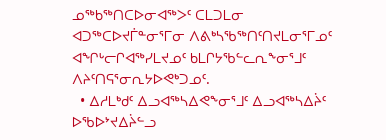ᓄᖅᑲᖅᑎᑕᐅᓂᐊᖅᐳᑦ ᑕᒪᑐᒪᓂ ᐊᑐᖅᑕᐅᔪᒦᓐᓂᕐᒥᓂ ᐱᕕᒃᓴᖃᖅᑎᑦᑎᔪᒪᓂᕐᒥᓄᑦ ᐊᖏᒡᓕᒋᐊᖅᓯᒪᔪᓄᑦ ᑲᒪᒋᔭᖃᓪᓚᕆᖕᓂᕐᒧᑦ ᐱᔨᑦᑎᕋᕐᓂᕆᔭᐅᕙᒃᑐᓄᑦ.
  • ᐃᓱᒪᒃᑯᑦ ᐃᓗᐊᖅᓴᐃᕙᖕᓂᕐᒧᑦ ᐃᓗᐊᖅᓴᐃᔩᑦ ᐅᖃᐅᔾᔪᐃᔩᓪᓗ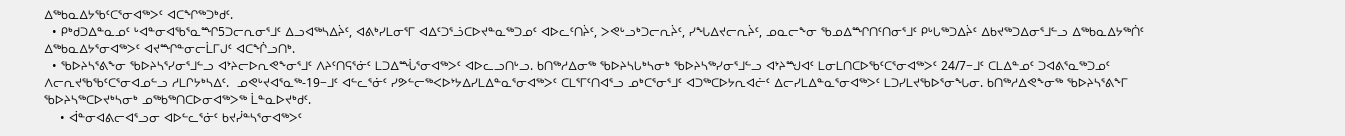ᐃᖅᑲᓇᐃᔭᖃᑦᑕᕐᓂᐊᖅᐳᑦ ᐊᑕᖏᖅᑐᒃᑯᑦ.
  • ᑭᒃᑯᑐᐃᓐᓇᓄᑦ ᒡᐊᓐᓂᐊᖃᕐᓇᙱ5ᑐᓕᕆᓂᕐᒧᑦ ᐃᓗᐊᖅᓴᐃᔩᑦ, ᐊᕕᒃᓯᒪᓂᕐᒥ ᐊᐃᑦᑐᕐᓘᑕᐅᔪᓐᓇᖅᑐᓄᑦ ᐊᐅᓚᑦᑎᔩᑦ, ᐳᕙᒡᓗᒃᑐᓕᕆᔩᑦ, ᓯᖓᐃᔪᓕᕆᔩᑦ, ᓄᓇᓕᖕᓂ ᖃᓄᐃᙱᑎᑦᑎᓂᕐᒧᑦ ᑭᒡᒐᖅᑐᐃᔩᑦ ᐃᑲᔪᖅᑐᐃᓂᕐᒧᓪᓗ ᐃᖅᑲᓇᐃᔭᖅᑏᑦ ᐃᖅᑲᓇᐃᔭᕐᓂᐊᖅᐳᑦ ᐊᔪᙱᓐᓂᓕᒫᒥᒍᑦ ᐊᑕᖐᓗᑎᒃ.
  • ᖃᐅᔨᓴᕐᕕᖕᓂ ᖃᐅᔨᓴᕐᓯᓂᕐᒧᓪᓗ ᐊᔾᔨᓕᐅᕆᕙᖕᓂᕐᒧᑦ ᐱᔨᑦᑎᕋᕐᓃᑦ ᒪᑐᐃᙶᕐᓂᐊᖅᐳᑦ ᐊᐅᓚᓗᑎᒡᓗ. ᑲᑎᖅᓱᐃᓂᖅ ᖃᐅᔨᓴᒐᒃᓴᓂᒃ ᖃᐅᔨᓴᖅᓯᓂᕐᒧᓪᓗ ᐊᔾᔨᙳᐊᑦ ᒪᓂᒪᑎᑕᐅᖃᑦᑕᕐᓂᐊᖅᐳᑦ 24/7−ᒧᑦ ᑕᒪᐃᓐᓄᑦ ᑐᐊᕕᕐᓇᖅᑐᓄᑦ ᐱᓕᕆᔪᖃᖃᑦᑕᕐᓂᐊᓄᓪᓗ ᓱᒪᒋᔭᒃᓴᐃᑦ.  ᓄᕙᒡᔪᐊᕐᓇᖅ-19−ᒧᑦ ᐊᓪᓚᕐᓃᑦ ᓯᕗᓪᓕᖅᐸᐅᔾᔭᐃᓯᒪᐃᓐᓇᕐᓂᐊᖅᐳᑦ ᑕᒪᕐᒥᑦᑎᐊᕐᓗ ᓄᒃᑕᕐᓂᕐᒧᑦ ᐊᑐᖅᑕᐅᔭᕆᐊᓖᑦ ᐃᓕᓯᒪᐃᓐᓇᕐᓂᐊᖅᐳᑦ ᒪᑐᓯᒪᔪᖃᐅᕐᓂᖓᓂ. ᑲᑎᖅᓱᐃᕙᖕᓂᖅ ᖃᐅᔨᓴᕐᕕᖕᒥ ᖃᐅᔨᓴᖅᑕᐅᔪᒃᓴᓂᒃ ᓄᖅᑲᖅᑎᑕᐅᓂᐊᖅᐳᖅ ᒫᓐᓇᐅᔪᒃᑯᑦ.
    • ᐋᓐᓂᐊᕕᓕᐊᕐᓗᓂ ᐊᐅᓪᓚᕐᓃᑦ ᑲᔪᓰᓐᓴᕐᓂᐊᖅᐳᑦ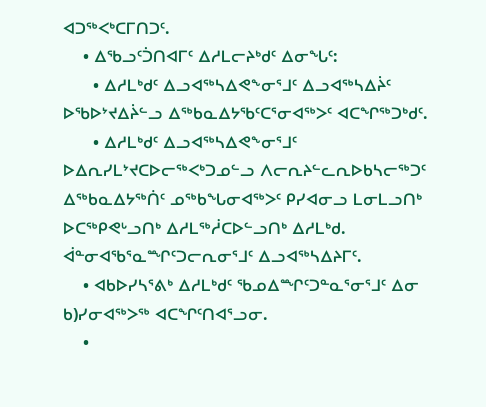ᐊᑐᖅᐸᒃᑕᒥᑎᑐᑦ.
    • ᐃᖃᓗᑦᑑᑎᐊᒥᑦ ᐃᓱᒪᓕᔨᒃᑯᑦ ᐃᓂᖓᑦ:
      • ᐃᓱᒪᒃᑯᑦ ᐃᓗᐊᖅᓴᐃᕙᖕᓂᕐᒧᑦ ᐃᓗᐊᖅᓴᐃᔩᑦ ᐅᖃᐅᔾᔪᐃᔩᓪᓗ ᐃᖅᑲᓇᐃᔭᖃᑦᑕᕐᓂᐊᖅᐳᑦ ᐊᑕᖏᖅᑐᒃᑯᑦ.
      • ᐃᓱᒪᒃᑯᑦ ᐃᓗᐊᖅᓴᐃᕙᖕᓂᕐᒧᑦ ᐅᐃᕆᓯᒪᔾᔪᑕᐅᓕᖅᐸᒃᑐᓄᓪᓗ ᐱᓕᕆᔨᓪᓚᕆᐅᑲᓴᓕᖅᑐᑦ ᐃᖅᑲᓇᐃᔭᖅᑏᑦ ᓄᖅᑲᖓᓂᐊᖅᐳᑦ ᑭᓯᐊᓂᓗ ᒪᓂᒪᓗᑎᒃ ᐅᑕᖅᑭᕙᒡᓗᑎᒃ ᐃᓱᒪᖅᓲᑕᐅᓪᓗᑎᒃ ᐃᓱᒪᒃᑯ. ᐋᓐᓂᐊᖃᕐᓇᙱᑦᑐᓕᕆᓂᕐᒧᑦ ᐃᓗᐊᖅᓴᐃᔨᒥᑦ.
    • ᐊᑲᐅᓯᓴᕐᕕᒃ ᐃᓱᒪᒃᑯᑦ ᖃᓄᐃᙱᑦᑐᓐᓇᕐᓂᕐᒧᑦ ᐃᓂ ᑲ)ᓯᓂᐊᖅᐳᖅ ᐊᑕᖏᑦᑎᐊᕐᓗᓂ.
    •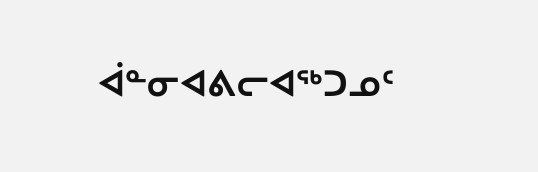ᐋᓐᓂᐊᕕᓕᐊᖅᑐᓄᑦ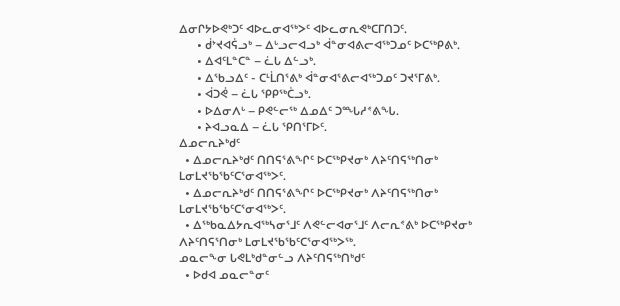ᐃᓂᒋᔭᐅᕙᒃᑐᑦ ᐊᐅᓚᓂᐊᖅᐳᑦ ᐊᐅᓚᓂᕆᕙᒃᑕᒥᑎᑐᑦ.
      • ᑰᔾᔪᐊᕌᓗᒃ – ᐃᒡᓗᓕᐊᓗᒃ ᐋᓐᓂᐊᕕᓕᐊᖅᑐᓄᑦ ᐅᑕᖅᑭᕕᒃ.
      • ᐃᐊᑦᒪᓐᑕᓐ – ᓛᒐ ᐃᓪᓗᒃ.
      • ᐃᖃᓗᐃᑦ - ᑕᒻᒫᑎᕐᕕᒃ ᐋᓐᓂᐊᕐᕕᓕᐊᖅᑐᓄᑦ ᑐᔪᕐᒥᕕᒃ.
      • ᐋᑐᕚ – ᓛᒐ ᕿᑭᖅᑖᓗᒃ.
      • ᐅᐃᓂᐱᒡ – ᑭᕙᓪᓕᖅ ᐃᓄᐃᑦ ᑐᙵᓱᕝᕕᖓ.
      • ᔨᐊᓗᓇᐃ – ᓛᒐ ᕿᑎᕐᒥᐅᑦ.
ᐃᓄᓕᕆᔨᒃᑯᑦ
  • ᐃᓄᓕᕆᔨᒃᑯᑦ ᑎᑎᕋᕐᕕᖏᑦ ᐅᑕᖅᑭᔪᓂᒃ ᐱᔨᑦᑎᕋᖅᑎᓂᒃ ᒪᓂᒪᔪᖃᖃᑦᑕᕐᓂᐊᖅᐳᑦ.
  • ᐃᓄᓕᕆᔨᒃᑯᑦ ᑎᑎᕋᕐᕕᖏᑦ ᐅᑕᖅᑭᔪᓂᒃ ᐱᔨᑦᑎᕋᖅᑎᓂᒃ ᒪᓂᒪᔪᖃᖃᑦᑕᕐᓂᐊᖅᐳᑦ.
  • ᐃᖅᑲᓇᐃᔭᕆᐊᖅᓴᓂᕐᒧᑦ ᐱᕙᓪᓕᐊᓂᕐᒧᑦ ᐱᓕᕆᕝᕕᒃ ᐅᑕᖅᑭᔪᓂᒃ ᐱᔨᑦᑎᕋᕐᑎᓂᒃ ᒪᓂᒪᔪᖃᖃᑦᑕᕐᓂᐊᖅᐳᖅ.
ᓄᓇᓕᖕᓂ ᒐᕙᒪᒃᑯᓐᓂᓪᓗ ᐱᔨᑦᑎᕋᖅᑎᒃᑯᑦ
  • ᐅᑯᐊ ᓄᓇᓕᓐᓂᑦ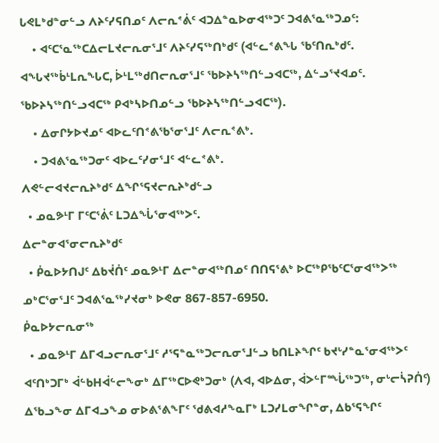ᒐᕙᒪᒃᑯᓐᓂᓪᓗ ᐱᔨᑦᓯᕋᑎᓄᑦ ᐱᓕᕆᕝᕖᑦ ᐊᑐᐃᓐᓇᐅᓂᐊᖅᑐᑦ ᑐᐊᕕᕐᓇᖅᑐᓄᑦ:
    • ᐊᑦᑕᕐᓇᖅᑕᐃᓕᒪᔪᓕᕆᓂᕐᒧᑦ ᐱᔨᑦᓯᕋᖅᑎᒃᑯᑦ (ᐊᓪᓚᕝᕕᖓ ᖃᑦᑎᕆᒃᑯᑦ. ᐊᖓᔪᖅᑳᒻᒪᕆᖓᑕ, ᐆᒻᒪᖅᑯᑎᓕᕆᓂᕐᒧᑦ ᖃᐅᔨᓴᖅᑎᓪᓗᐊᑕᖅ, ᐃᓪᓗᕐᔪᐊᓄᑦ. ᖃᐅᔨᓴᖅᑎᓪᓗᐊᑕᖅ ᑭᐊᒃᓴᐅᑎᓄᓪᓗ ᖃᐅᔨᓴᖅᑎᓪᓗᐊᑕᖅ).
    • ᐃᓂᒋᔭᐅᔪᓄᑦ ᐊᐅᓚᑦᑎᕝᕕᖃᕐᓂᕐᒧᑦ ᐱᓕᕆᕝᕕᒃ.
    • ᑐᐊᕕᕐᓇᖅᑐᓂᑦ ᐊᐅᓚᑦᓯᓂᕐᒧᑦ ᐊᓪᓚᕝᕕᒃ.
ᐱᕙᓪᓕᐊᔪᓕᕆᔨᒃᑯᑦ ᐃᖏᕐᕋᔪᓕᕆᔨᒃᑯᓪᓗ
  • ᓄᓇᕗᒻᒥ ᒥᑦᑕᕐᕖᑦ ᒪᑐᐃᖔᕐᓂᐊᖅᐳᑦ.
ᐃᓕᓐᓂᐊᕐᓂᓕᕆᔨᒃᑯᑦ
  • ᑮᓇᐅᔭᑎᒍᑦ ᐃᑲᔫᑏᑦ ᓄᓇᕗᒻᒥ ᐃᓕᓐᓂᐊᖅᑎᓄᑦ ᑎᑎᕋᕐᕕᒃ ᐅᑕᖅᑭᖃᑦᑕᕐᓂᐊᖅᐳᖅ ᓄᒃᑕᕐᓂᕐᒧᑦ ᑐᐊᕕᕐᓇᖅᓯᔪᓂᒃ ᐅᕙᓂ 867-857-6950.
ᑮᓇᐅᔭᓕᕆᓂᖅ
  • ᓄᓇᕗᒻᒥ ᐃᒥᐊᓗᓕᕆᓂᕐᒧᑦ ᓱᕐᕋᓐᓇᖅᑐᓕᕆᓂᕐᒧᓪᓗ ᑲᑎᒪᔨᖏᑦ ᑲᔪᒡᓯᓐᓇᕐᓂᐊᖅᐳᑦ ᐊᑦᑎᒃᑐᒥᒃ ᐋᓪᑲᕼᐋᓪᓕᖕᓂᒃ ᐃᒥᖅᑕᐅᕙᒃᑐᓂᒃ (ᐱᐊ, ᐊᐅᐃᓂ, ᐋᐳᓪᒥᙶᖅᑐᖅ, ᓂᒡᓕᓵᕈᑏᑦ) ᐃᖃᓗᖕᓂ ᐃᒥᐊᓗᖕᓄ ᓂᐅᕕᕐᕕᖕᒥᑦ ᖁᕕᐊᓱᖕᓇᒥᒃ ᒪᑐᓯᒪᓂᖏᓐᓂ, ᐃᑲᕐᕋᖏᑦ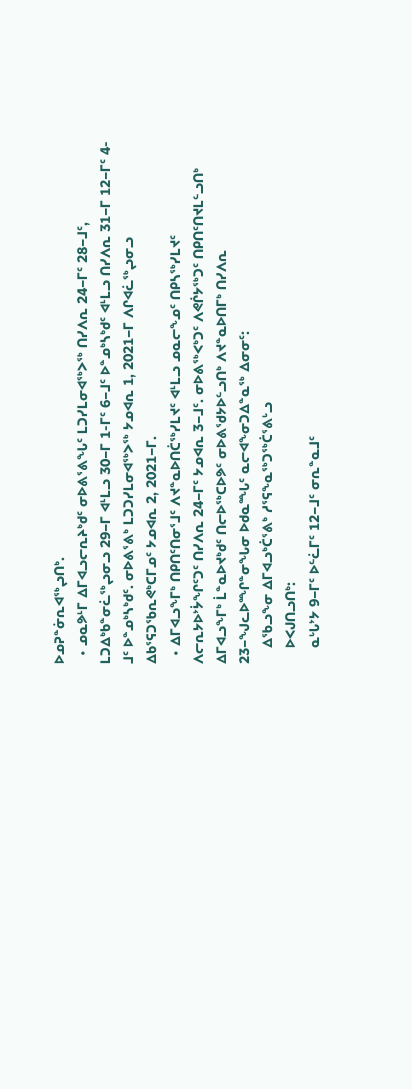ᐅᓄᕈᓐᓃᕆᐊᖅᖢᑎᒃ.
  • ᓄᓇᕗᒻᒥ ᐃᒥᐊᓗᓕᕆᔨᒃᑯᑦ ᓂᐅᕕᕐᕕᖓᑦ ᒪᑐᓯᒪᓂᐊᖅᐳᖅ ᑎᓯᐱᕆ 24−ᒥᑦ 28−ᒧᑦ, ᒪᑐᐃᒃᑲᓐᓂᓛᖅᖢᓂᓗ 29−ᒥ ᐊᒻᒪᓗ 30−ᒥ 1-ᒥᑦ 6−ᒧᑦ ᐅᓐᓄᒃᓴᒃᑯᑦ ᐊᒻᒪᓗ ᑎᓯᐱᕆ 31−ᒥ 12−ᒥᑦ 4-ᒧᑦ ᐅᓐᓄᒃᓴᒃᑯᑦ. ᓂᐅᕕᕐᕕᒃ ᒪᑐᑐᓯᒪᓂᐊᖅᐳᖅ ᔭᓄᐊᕆ 1, 2021−ᒥ ᐱᒋᐊᓛᖅᖢᓂᓗ ᐃᑲᕐᕋᑐᖃᕆᕙᒃᑕᒥᓄᑦ ᔭᓄᐊᕆ 2, 2021−ᒥ.
  • ᐃᒥᐊᓗᖕᒥᒃ ᑎᑭᑎᑦᑎᓂᕐᒧᑦ ᐱᔪᓐᓇᐅᑎᑖᖅᓯᒪᔪᑦ ᐊᒻᒪᓗ ᓄᓇᓕᖕᓄᑦ ᑎᑭᓴᖅᓯᒪᔪᑦ ᐱᓕᕆᔭᐅᔾᔮᖏᑦᑐᑦ ᑎᓯᐱᕆ 24−ᒥᑦ ᔭᓄᐊᕆ 3−ᒧᑦ. ᓂᐅᕕᖅᐸᒃᑐᑦ ᐱᕙᒌᔭᖅᑐᑦ ᑎᑭᑎᑦᑎᔪᒪᓪᓗᑎᒃ ᐃᒥᐊᓗᖕᒥᒃ ᒫᓐᓇᐅᔪᒃᑯᑦ ᑎᓕᐅᖅᑕᐅᕗᑦ ᓂᐅᕕᖁᔭᐅᓪᓗᑎᒃ ᐱᔪᓐᓇᐅᑎᒥᒃ ᑎᓯᐱᕆ 23−ᖑᓚᐅᙱᓐᓂᖓᓂ ᐅᑯᓇᙵᑦ ᓇᓕᐊᖕᓂᑐᐃᓐᓇᖅ ᐃᓂᓂᑦ:
    ᐃᖃᓗᖕᓂ ᐃᒥᐊᓗᒃᑖᕐᕕᒃ ᓱᕐᕋᖕᓇᖅᑐᖅᑖᕐᕕᒡᓗ
    ᐅᐸᒍᑎᓗᑎᒃ:
    ᓇᒡᒐᔾᔭ 9−ᒥᑦ ᐅᓪᓛᒥᑦ 12−ᒧᑦ ᓂᕆᓐᓇᒧᑦ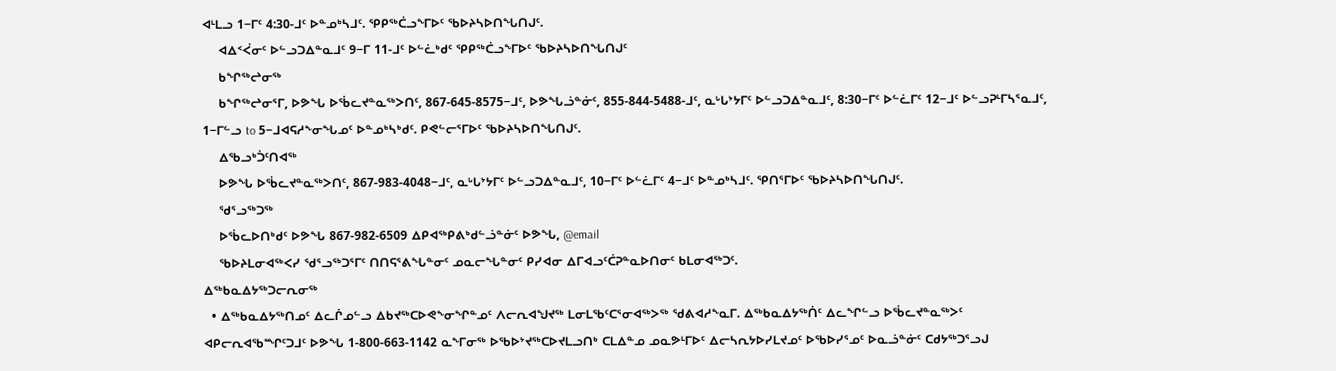ᐊᒻᒪᓗ 1−ᒥᑦ 4:30-ᒧᑦ ᐅᓐᓄᒃᓴᒧᑦ. ᕿᑭᖅᑖᓗᖕᒥᐅᑦ ᖃᐅᔨᓴᐅᑎᖓᑎᒍᑦ.
    ᐊᐃᑉᐹᓂᑦ ᐅᓪᓗᑐᐃᓐᓇᒧᑦ 9−ᒥ 11-ᒧᑦ ᐅᓪᓛᒃᑯᑦ ᕿᑭᖅᑖᓗᖕᒥᐅᑦ ᖃᐅᔨᓴᐅᑎᖓᑎᒍᑦ
    ᑲᖏᖅᖠᓂᖅ
    ᑲᖏᖅᖠᓂᕐᒥ, ᐅᕗᖓ ᐅᖄᓚᔪᓐᓇᖅᐳᑎᑦ, 867-645-8575−ᒧᑦ, ᐅᕗᖓᓘᓐᓃᑦ, 855-844-5488-ᒧᑦ, ᓇᒡᒐᔾᔭᒥᑦ ᐅᓪᓗᑐᐃᓐᓇᒧᑦ, 8:30−ᒥᑦ ᐅᓪᓛᒥᑦ 12−ᒧᑦ ᐅᓪᓗᕈᒻᒥᓴᕐᓇᒧᑦ, 1−ᒥᓪᓗ to 5−ᒧᐊᕋᓱᖕᓂᖓᓄᑦ ᐅᓐᓄᒃᓴᒃᑯᑦ. ᑭᕙᓪᓕᕐᒥᐅᑦ ᖃᐅᔨᓴᐅᑎᖓᑎᒍᑦ.
    ᐃᖃᓗᒃᑑᑦᑎᐊᖅ
    ᐅᕗᖓ ᐅᖄᓚᔪᓐᓇᖅᐳᑎᑦ, 867-983-4048−ᒧᑦ, ᓇᒡᒐᔾᔭᒥᑦ ᐅᓪᓗᑐᐃᓐᓇᒧᑦ, 10−ᒥᑦ ᐅᓪᓛᒥᑦ 4−ᒧᑦ ᐅᓐᓄᒃᓴᒧᑦ. ᕿᑎᕐᒥᐅᑦ ᖃᐅᔨᓴᐅᑎᖓᑎᒍᑦ.
    ᖁᕐᓗᖅᑐᖅ
    ᐅᖄᓚᐅᑎᒃᑯᑦ ᐅᕗᖓ 867-982-6509 ᐃᑭᐊᖅᑭᕕᒃᑯᓪᓘᓐᓃᑦ ᐅᕗᖓ, @email
    ᖃᐅᔨᒪᓂᐊᖅᐸᓯ ᖁᕐᓗᖅᑐᕐᒥᑦ ᑎᑎᕋᕐᕕᖓᓐᓂᑦ ᓄᓇᓕᖓᓐᓂᑦ ᑭᓯᐊᓂ ᐃᒥᐊᓗᑦᑖᕈᓐᓇᐅᑎᓂᑦ ᑲᒪᓂᐊᖅᑐᑦ.
ᐃᖅᑲᓇᐃᔭᖅᑐᓕᕆᓂᖅ
  • ᐃᖅᑲᓇᐃᔭᖅᑎᓄᑦ ᐃᓚᒌᓄᓪᓗ ᐃᑲᔪᖅᑕᐅᕙᖕᓂᖏᓐᓄᑦ ᐱᓕᕆᐊᖑᔪᖅ ᒪᓂᒪᖃᑦᑕᕐᓂᐊᖅᐳᖅ ᖁᕕᐊᓱᖕᓇᒥ. ᐃᖅᑲᓇᐃᔭᖅᑏᑦ ᐃᓚᖏᓪᓗ ᐅᖄᓚᔪᓐᓇᖅᐳᑦ ᐊᑭᓕᕆᐊᖃᙱᑦᑐᒧᑦ ᐅᕗᖓ 1-800-663-1142 ᓇᖕᒥᓂᖅ ᐅᖃᐅᔾᔪᖅᑕᐅᔪᒪᓗᑎᒃ ᑕᒪᐃᓐᓄ ᓄᓇᕗᒻᒥᐅᑦ ᐃᓕᓴᕆᔭᐅᓯᒪᔪᓄᑦ ᐅᖃᐅᓯᕐᓄᑦ ᐅᓇᓘᓐᓃᑦ ᑕᑯᔭᖅᑐᕐᓗᒍ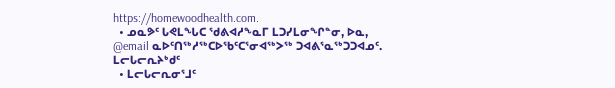https://homewoodhealth.com.
  • ᓄᓇᕗᑦ ᒐᕙᒪᖓᑕ ᖁᕕᐊᓱᖕᓇᒥ ᒪᑐᓯᒪᓂᖏᓐᓂ, ᐅᓇ, @email ᓇᐅᑦᑎᖅᓱᖅᑕᐅᖃᑦᑕᕐᓂᐊᖅᐳᖅ ᑐᐊᕕᕐᓇᖅᑐᑐᐊᓄᑦ.
ᒪᓕᒐᓕᕆᔨᒃᑯᑦ
  • ᒪᓕᒐᓕᕆᓂᕐᒧᑦ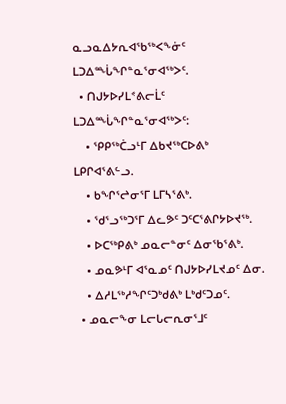ᓇᓗᓇᐃᔭᕆᐊᖃᖅᐸᖕᓃᑦ ᒪᑐᐃᙶᖏᓐᓇᕐᓂᐊᖅᐳᑦ.
  • ᑎᒍᔭᐅᓯᒪᕝᕕᓕᒫᑦ ᒪᑐᐃᙶᖏᓐᓇᕐᓂᐊᖅᐳᑦ:
    • ᕿᑭᖅᑖᓗᒻᒥ ᐃᑲᔪᖅᑕᐅᕕᒃ ᒪᑭᒋᐊᕐᕕᓪᓗ.
    • ᑲᖏᕐᖠᓂᕐᒥ ᒪᒥᓴᕐᕕᒃ.
    • ᖁᕐᓗᖅᑐᕐᒥ ᐃᓚᕗᑦ ᑐᑦᑕᕐᕕᒋᔭᐅᔪᖅ.
    • ᐅᑕᖅᑭᕕᒃ ᓄᓇᓕᓐᓂᑦ ᐃᓂᖃᕐᕕᒃ.
    • ᓄᓇᕗᒻᒥ ᐊᕐᓇᓄᑦ ᑎᒍᔭᐅᓯᒪᔪᓄᑦ ᐃᓂ.
    • ᐃᓱᒪᖅᓱᖏᑦᑐᒃᑯᕕᒃ ᒪᒃᑯᑦᑐᓄᑦ.
  • ᓄᓇᓕᖕᓂ ᒪᓕᒐᓕᕆᓂᕐᒧᑦ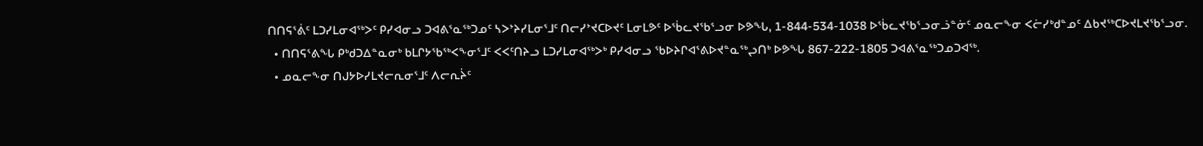ᑎᑎᕋᕐᕖᑦ ᒪᑐᓯᒪᓂᐊᖅᐳᑦ ᑭᓯᐊᓂᓗ ᑐᐊᕕᕐᓇᖅᑐᓄᑦ ᓴᐳᔾᔨᓯᒪᓂᕐᒧᑦ ᑎᓕᓯᔾᔪᑕᐅᔪᑦ ᒪᓂᒪᕗᑦ ᐅᖄᓚᔪᖃᕐᓗᓂ ᐅᕗᖓ, 1-844-534-1038 ᐅᖄᓚᔪᖃᕐᓗᓂᓘᓐᓃᑦ ᓄᓇᓕᖕᓂ ᐸᓖᓯᒃᑯᓐᓄᑦ ᐃᑲᔪᖅᑕᐅᔪᒪᔪᖃᕐᓗᓂ.
  • ᑎᑎᕋᕐᕕᖓ ᑭᒃᑯᑐᐃᓐᓇᓂᒃ ᑲᒪᒋᔭᖃᖅᐸᖕᓂᕐᒧᑦ ᐸᐸᑦᑎᔨᓗ ᒪᑐᓯᒪᓂᐊᖅᐳᒃ ᑭᓯᐊᓂᓗ ᖃᐅᔨᒋᐊᕐᕕᐅᔪᓐᓇᖅᖢᑎᒃ ᐅᕗᖓ 867-222-1805 ᑐᐊᕕᕐᓇᖅᑐᓄᑐᐊᖅ.
  • ᓄᓇᓕᖕᓂ ᑎᒍᔭᐅᓯᒪᔪᓕᕆᓂᕐᒧᑦ ᐱᓕᕆᔩᑦ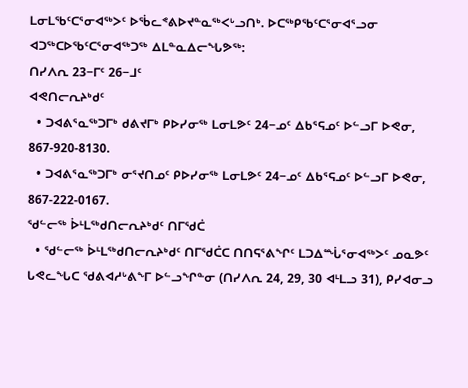ᒪᓂᒪᖃᑦᑕᕐᓂᐊᖅᐳᑦ ᐅᖄᓚᕝᕕᐅᔪᓐᓇᖅᐸᒡᓗᑎᒃ. ᐅᑕᖅᑭᖃᑦᑕᕐᓂᐊᕐᓗᓂ ᐊᑐᖅᑕᐅᖃᑦᑕᕐᓂᐊᖅᑐᖅ ᐃᒪᓐᓇᐃᓕᖓᕗᖅ:
ᑎᓯᐱᕆ 23−ᒥᑦ 26−ᒧᑦ
ᐊᕙᑎᓕᕆᔨᒃᑯᑦ
  • ᑐᐊᕕᕐᓇᖅᑐᒥᒃ ᑯᕕᔪᒥᒃ ᑭᐅᓯᓂᖅ ᒪᓂᒪᕗᑦ 24−ᓄᑦ ᐃᑲᕐᕋᓄᑦ ᐅᓪᓗᒥ ᐅᕙᓂ, 867-920-8130.
  • ᑐᐊᕕᕐᓇᖅᑐᒥᒃ ᓂᕐᔪᑎᓄᑦ ᑭᐅᓯᓂᖅ ᒪᓂᒪᕗᑦ 24−ᓄᑦ ᐃᑲᕐᕋᓄᑦ ᐅᓪᓗᒥ ᐅᕙᓂ, 867-222-0167.
ᖁᓪᓕᖅ ᐆᒻᒪᖅᑯᑎᓕᕆᔨᒃᑯᑦ ᑎᒥᖁᑖ
  • ᖁᓪᓕᖅ ᐆᒻᒪᖅᑯᑎᓕᕆᔨᒃᑯᑦ ᑎᒥᖁᑖᑕ ᑎᑎᕋᕐᕕᖏᑦ ᒪᑐᐃᙶᕐᓂᐊᖅᐳᑦ ᓄᓇᕗᑦ ᒐᕙᓚᖓᑕ ᖁᕕᐊᓱᒡᕕᖕᒥ ᐅᓪᓗᖏᓐᓂ (ᑎᓯᐱᕆ 24, 29, 30 ᐊᒻᒪᓗ 31), ᑭᓯᐊᓂᓗ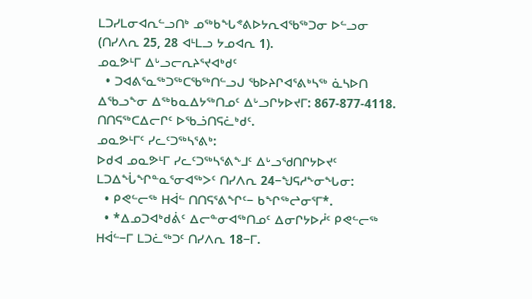ᒪᑐᓯᒪᓂᐊᕆᓪᓗᑎᒃ ᓄᖅᑲᖓᕝᕕᐅᔭᕆᐊᖃᖅᑐᓂ ᐅᓪᓗᓂ (ᑎᓯᐱᕆ 25, 28 ᐊᒻᒪᓗ ᔭᓄᐊᕆ 1).
ᓄᓇᕗᒻᒥ ᐃᒡᓗᓕᕆᔨᕐᔪᐊᒃᑯᑦ
  • ᑐᐊᕕᕐᓇᖅᑐᖅᑕᖃᖅᑎᓪᓗᒍ ᖃᐅᔨᒋᐊᕐᕕᒃᓴᖅ ᓈᓴᐅᑎ ᐃᖃᓗᖕᓂ ᐃᖅᑲᓇᐃᔭᖅᑎᓄᑦ ᐃᒡᓗᒋᔭᐅᔪᒥ: 867-877-4118. ᑎᑎᕋᖅᑕᐃᓕᒋᑦ ᐅᖃᓘᑎᕋᓛᒃᑯᑦ.
ᓄᓇᕗᒻᒥᑦ ᓯᓚᑦᑐᖅᓴᕐᕕᒃ:
ᐅᑯᐊ ᓄᓇᕗᒻᒥ ᓯᓚᑦᑐᖅᓴᕐᕕᖕᒧᑦ ᐃᒡᓗᖁᑎᒋᔭᐅᔪᑦ ᒪᑐᐃᖔᖏᓐᓇᕐᓂᐊᖅᐳᑦ ᑎᓯᐱᕆ 24−ᖑᕋᓱᖕᓂᖓᓂ:
  • ᑭᕙᓪᓕᖅ ᕼᐋᓪ ᑎᑎᕋᕐᕕᖏᑦ− ᑲᖏᖅᖠᓂᕐᒥ*.
  • *ᐃᓄᑐᐊᒃᑯᕖᑦ ᐃᓕᓐᓂᐊᖅᑎᓄᑦ ᐃᓂᒋᔭᐅᓲᑦ ᑭᕙᓪᓕᖅ ᕼᐋᓪ−ᒥ ᒪᑐᓛᖅᑐᑦ ᑎᓯᐱᕆ 18−ᒥ.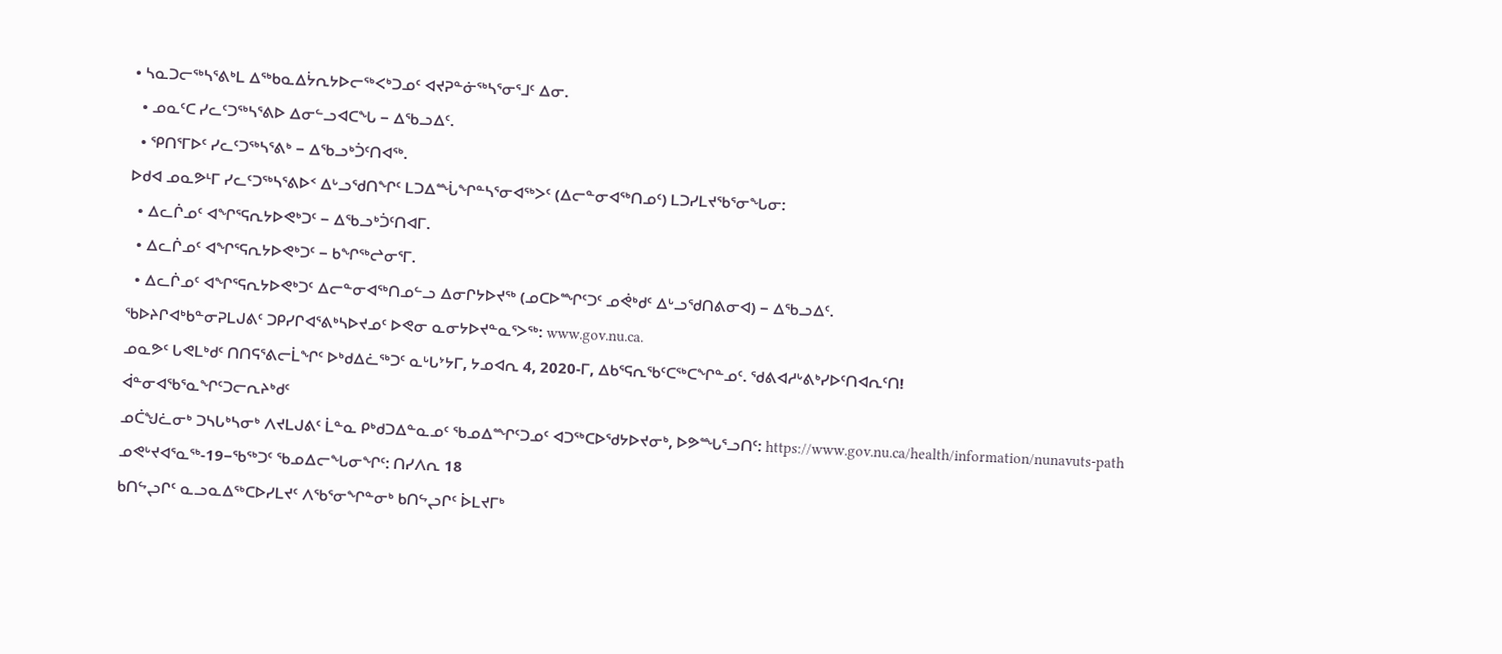• ᓴᓇᑐᓕᖅᓴᕐᕕᒃᒪ ᐃᖅᑲᓇᐃᔮᕆᔭᐅᓕᖅᐸᒃᑐᓄᑦ ᐊᔪᕈᓐᓃᖅᓴᕐᓂᕐᒧᑦ ᐃᓂ.
  • ᓄᓇᑦᑕ ᓯᓚᑦᑐᖅᓴᕐᕕᐅ ᐃᓂᓪᓗᐊᑕᖓ − ᐃᖃᓗᐃᑦ.
  • ᕿᑎᕐᒥᐅᑦ ᓯᓚᑦᑐᖅᓴᕐᕕᒃ − ᐃᖃᓗᒃᑑᑦᑎᐊᖅ.
ᐅᑯᐊ ᓄᓇᕗᒻᒥ ᓯᓚᑦᑐᖅᓴᕐᕕᐅᑉ ᐃᒡᓗᖁᑎᖏᑦ ᒪᑐᐃᙶᖏᓐᓴᕐᓂᐊᖅᐳᑦ (ᐃᓕᓐᓂᐊᖅᑎᓄᑦ) ᒪᑐᓯᒪᔪᖃᕐᓂᖓᓂ:
  • ᐃᓚᒌᓄᑦ ᐊᖏᕐᕋᕆᔭᐅᕙᒃᑐᑦ − ᐃᖃᓗᒃᑑᑦᑎᐊᒥ.
  • ᐃᓚᒌᓄᑦ ᐊᖏᕐᕋᕆᔭᐅᕙᒃᑐᑦ − ᑲᖏᖅᖠᓂᕐᒥ.
  • ᐃᓚᒌᓄᑦ ᐊᖏᕐᕋᕆᔭᐅᕙᒃᑐᑦ ᐃᓕᓐᓂᐊᖅᑎᓄᓪᓗ ᐃᓂᒋᔭᐅᔪᖅ (ᓄᑕᐅᙱᑦᑐᑦ ᓄᕚᒃᑯᑦ ᐃᒡᓗᖁᑎᕕᓂᐊ) − ᐃᖃᓗᐃᑦ.
ᖃᐅᔨᒋᐊᒃᑲᓐᓂᕈᒪᒍᕕᑦ ᑐᑭᓯᒋᐊᕐᕕᒃᓴᐅᔪᓄᑦ ᐅᕙᓂ ᓇᓂᔭᐅᔪᓐᓇᕐᐳᖅ: www.gov.nu.ca.
ᓄᓇᕗᑦ ᒐᕙᒪᒃᑯᑦ ᑎᑎᕋᕐᕕᓕᒫᖏᑦ ᐅᒃᑯᐃᓛᖅᑐᑦ ᓇᒡᒐᔾᔭᒥ, ᔭᓄᐊᕆ 4, 2020-ᒥ, ᐃᑲᕐᕋᕆᖃᑦᑕᖅᑕᖏᓐᓄᑦ. ᖁᕕᐊᓱᒡᕕᒃᓯᐅᑦᑎᐊᕆᑦᑎ!
ᐋᓐᓂᐊᖃᕐᓇᖏᑦᑐᓕᕆᔨᒃᑯᑦ
ᓄᑖᖑᓛᓂᒃ ᑐᓴᒐᒃᓴᓂᒃ ᐱᔪᒪᒍᕕᑦ ᒫᓐᓇ ᑭᒃᑯᑐᐃᓐᓇᓄᑦ ᖃᓄᐃᙱᑦᑐᓄᑦ ᐊᑐᖅᑕᐅᖁᔭᐅᔪᓂᒃ, ᐅᕗᙵᕐᓗᑎᑦ: https://www.gov.nu.ca/health/information/nunavuts-path
ᓄᕙᒡᔪᐊᕐᓇᖅ-19−ᖃᖅᑐᑦ ᖃᓄᐃᓕᖓᓂᖏᑦ: ᑎᓯᐱᕆ 18
ᑲᑎᖦᖢᒋᑦ ᓇᓗᓇᐃᖅᑕᐅᓯᒪᔪᑦ ᐱᖃᕐᓂᖏᓐᓂᒃ ᑲᑎᖦᖢᒋᑦ ᐆᒪᔪᒥᒃ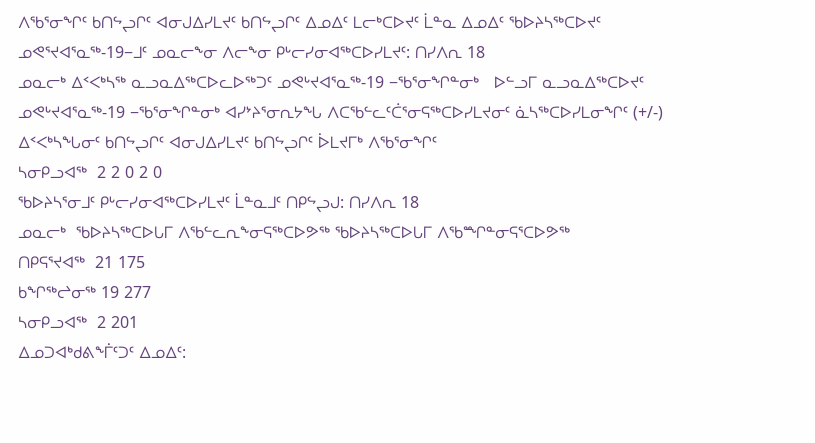ᐱᖃᕐᓂᖏᑦ ᑲᑎᖦᖢᒋᑦ ᐊᓂᒍᐃᓯᒪᔪᑦ ᑲᑎᖦᖢᒋᑦ ᐃᓄᐃᑦ ᒪᓕᒃᑕᐅᔪᑦ ᒫᓐᓇ ᐃᓄᐃᑦ ᖃᐅᔨᓴᖅᑕᐅᔪᑦ
ᓄᕙᕐᔪᐊᕐᓇᖅ-19−ᒧᑦ ᓄᓇᓕᖕᓂ ᐱᓕᖕᓂ ᑭᒡᓕᓯᓂᐊᖅᑕᐅᓯᒪᔪᑦ: ᑎᓯᐱᕆ 18
ᓄᓇᓕᒃ ᐃᑉᐸᒃᓴᖅ ᓇᓗᓇᐃᖅᑕᐅᓚᐅᖅᑐᑦ ᓄᕙᒡᔪᐊᕐᓇᖅ-19 −ᖃᕐᓂᖏᓐᓂᒃ   ᐅᓪᓗᒥ ᓇᓗᓇᐃᖅᑕᐅᔪᑦ ᓄᕙᒡᔪᐊᕐᓇᖅ-19 −ᖃᕐᓂᖏᓐᓂᒃ ᐊᓯᔾᔨᕐᓂᕆᔭᖓ ᐱᑕᖃᓪᓚᑦᑖᕐᓂᕋᖅᑕᐅᓯᒪᔪᓂᑦ ᓈᓴᖅᑕᐅᓯᒪᓂᖏᑦ (+/-) ᐃᑉᐸᒃᓴᖓᓂᑦ ᑲᑎᖦᖢᒋᑦ ᐊᓂᒍᐃᓯᒪᔪᑦ ᑲᑎᖦᖢᒋᑦ ᐆᒪᔪᒥᒃ ᐱᖃᕐᓂᖏᑦ
ᓴᓂᑭᓗᐊᖅ  2 2 0 2 0
ᖃᐅᔨᓴᕐᓂᒧᑦ ᑭᒡᓕᓯᓂᐊᖅᑕᐅᓯᒪᔪᑦ ᒫᓐᓇᒧᑦ ᑎᑭᖦᖢᒍ: ᑎᓯᐱᕆ 18
ᓄᓇᓕᒃ  ᖃᐅᔨᓴᖅᑕᐅᒐᒥ ᐱᖃᓪᓚᕆᖕᓂᕋᖅᑕᐅᕗᖅ ᖃᐅᔨᓴᖅᑕᐅᒐᒥ ᐱᖃᙱᓐᓂᕋᕐᑕᐅᕗᖅ
ᑎᑭᕋᕐᔪᐊᖅ  21 175
ᑲᖏᖅᖠᓂᖅ 19 277
ᓴᓂᑭᓗᐊᖅ  2 201
ᐃᓄᑐᐊᒃᑯᕕᖕᒦᑦᑐᑦ ᐃᓄᐃᑦ: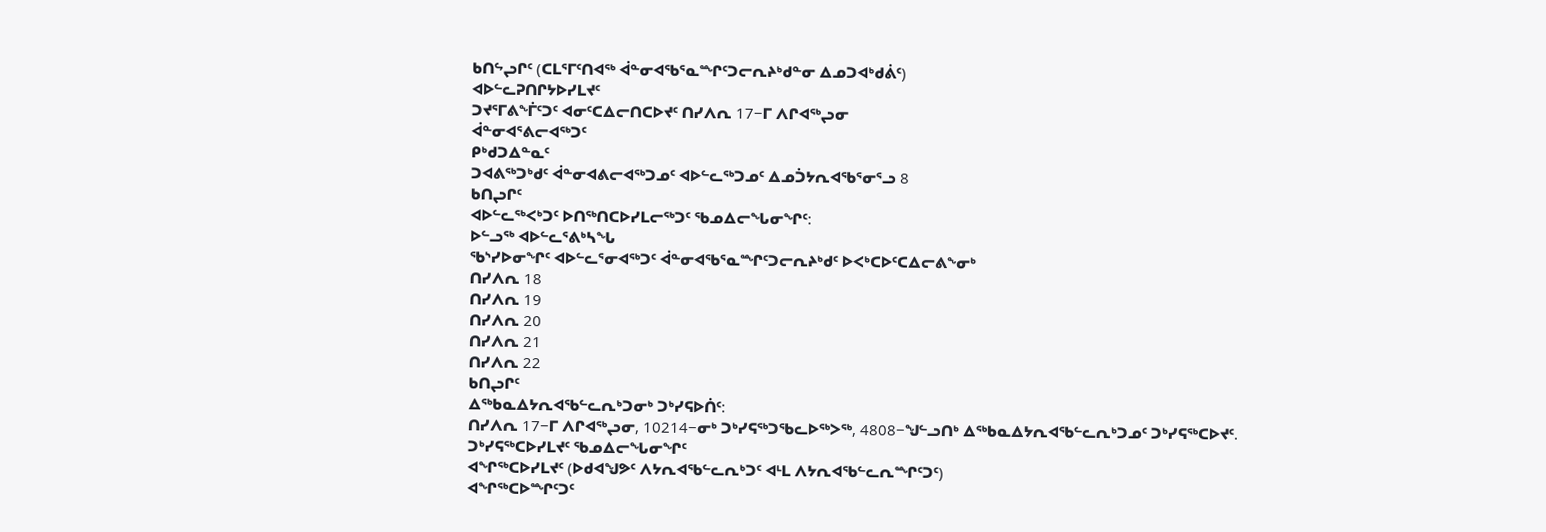ᑲᑎᖦᖢᒋᑦ (ᑕᒪᕐᒥᑦᑎᐊᖅ ᐋᓐᓂᐊᖃᕐᓇᙱᑦᑐᓕᕆᔨᒃᑯᓐᓂ ᐃᓄᑐᐊᒃᑯᕖᑦ)
ᐊᐅᓪᓚᕈᑎᒋᔭᐅᓯᒪᔪᑦ
ᑐᔪᕐᒥᕕᖕᒦᑦᑐᑦ ᐊᓂᑦᑕᐃᓕᑎᑕᐅᔪᑦ ᑎᓯᐱᕆ 17−ᒥ ᐱᒋᐊᖅᖢᓂ
ᐋᓐᓂᐊᕐᕕᓕᐊᖅᑐᑦ
ᑭᒃᑯᑐᐃᓐᓇᑦ
ᑐᐊᕕᖅᑐᒃᑯᑦ ᐋᓐᓂᐊᕕᓕᐊᖅᑐᓄᑦ ᐊᐅᓪᓚᖅᑐᓄᑦ ᐃᓄᑑᔭᕆᐊᖃᕐᓂᕐᓗ 8
ᑲᑎᖢᒋᑦ
ᐊᐅᓪᓚᖅᐸᒃᑐᑦ ᐅᑎᖅᑎᑕᐅᓯᒪᓕᖅᑐᑦ ᖃᓄᐃᓕᖓᓂᖏᑦ:
ᐅᓪᓗᖅ ᐊᐅᓪᓚᕐᕕᒃᓴᖓ
ᖃᔅᓯᐅᓂᖏᑦ ᐊᐅᓪᓚᕐᓂᐊᖅᑐᑦ ᐋᓐᓂᐊᖃᕐᓇᙱᑦᑐᓕᕆᔨᒃᑯᑦ ᐅᐸᒃᑕᐅᑦᑕᐃᓕᕕᖕᓂᒃ
ᑎᓯᐱᕆ 18
ᑎᓯᐱᕆ 19
ᑎᓯᐱᕆ 20
ᑎᓯᐱᕆ 21
ᑎᓯᐱᕆ 22
ᑲᑎᖢᒋᑦ
ᐃᖅᑲᓇᐃᔭᕆᐊᖃᓪᓚᕆᒃᑐᓂᒃ ᑐᒃᓯᕋᐅᑏᑦ:
ᑎᓯᐱᕆ 17−ᒥ ᐱᒋᐊᖅᖢᓂ, 10214−ᓂᒃ ᑐᒃᓯᕋᖅᑐᖃᓚᐅᖅᐳᖅ, 4808−ᖑᓪᓗᑎᒃ ᐃᖅᑲᓇᐃᔭᕆᐊᖃᓪᓚᕆᒃᑐᓄᑦ ᑐᒃᓯᕋᖅᑕᐅᔪᑦ.
ᑐᒃᓯᕋᖅᑕᐅᓯᒪᔪᑦ ᖃᓄᐃᓕᖓᓂᖏᑦ
ᐊᖏᖅᑕᐅᓯᒪᔪᑦ (ᐅᑯᐊᖑᕗᑦ ᐱᔭᕆᐊᖃᓪᓚᕆᒃᑐᑦ ᐊᒻᒪ ᐱᔭᕆᐊᖃᓪᓚᕆᙱᑦᑐᑦ)
ᐊᖏᖅᑕᐅᙱᑦᑐᑦ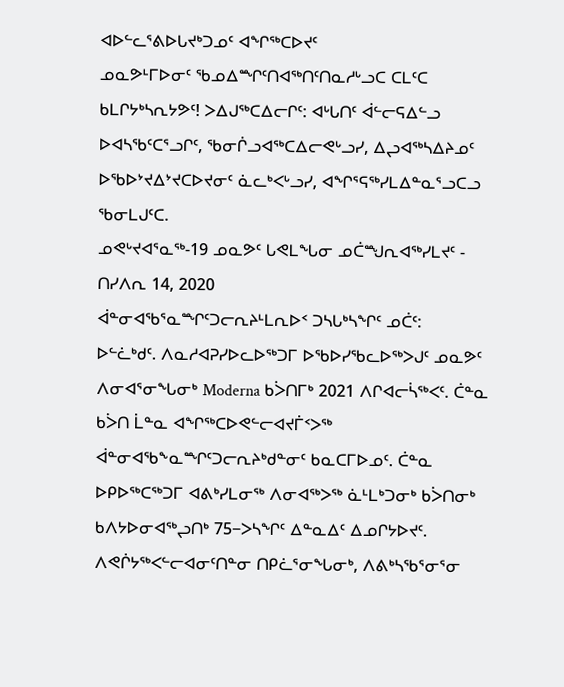ᐊᐅᓪᓚᕐᕕᐅᒐᔪᒃᑐᓄᑦ ᐊᖏᖅᑕᐅᔪᑦ
ᓄᓇᕗᒻᒥᐅᓂᑦ ᖃᓄᐃᙱᑦᑎᐊᖅᑎᑦᑎᓇᓱᒡᓗᑕ ᑕᒪᑦᑕ ᑲᒪᒋᔭᒃᓴᕆᔭᕗᑦ! ᐳᐃᒍᖅᑕᐃᓕᒋᑦ: ᐊᒡᒐᑎᑦ ᐋᓪᓕᕋᐃᓪᓗ ᐅᐊᓴᖃᑦᑕᕐᓗᒋᑦ, ᖃᓂᒌᓗᐊᖅᑕᐃᓕᕙᒡᓗᓯ, ᐃᖢᐊᖅᓴᐃᔨᓄᑦ ᐅᖃᐅᔾᔪᐃᔾᔪᑕᐅᔪᓂᑦ ᓈᓚᒃᐸᒡᓗᓯ, ᐊᖏᕐᕋᖅᓯᒪᐃᓐᓇᕐᓗᑕᓗ ᖃᓂᒪᒍᑦᑕ.
ᓄᕙᒡᔪᐊᕐᓇᖅ-19 ᓄᓇᕗᑦ ᒐᕙᒪᖓᓂ ᓄᑖᙳᕆᐊᖅᓯᒪᔪᑦ - ᑎᓯᐱᕆ 14, 2020
ᐋᓐᓂᐊᖃᕐᓇᙱᑦᑐᓕᕆᔨᒻᒪᕆᐅᑉ ᑐᓴᒐᒃᓴᖏᑦ ᓄᑖᑦ:
ᐅᓪᓛᒃᑯᑦ. ᐱᓇᓱᐊᕈᓯᐅᓚᐅᖅᑐᒥ ᐅᖃᐅᓯᖃᓚᐅᖅᐳᒍᑦ ᓄᓇᕗᑦ ᐱᓂᐊᕐᓂᖓᓂᒃ Moderna ᑲᐴᑎᒥᒃ 2021 ᐱᒋᐊᓕᓵᖅᐸᑦ. ᑖᓐᓇ ᑲᐴᑎ ᒫᓐᓇ ᐊᖏᖅᑕᐅᕙᓪᓕᐊᔪᒦᑉᐳᖅ ᐋᓐᓂᐊᖃᖕᓇᙱᑦᑐᓕᕆᔨᒃᑯᓐᓂᑦ ᑲᓇᑕᒥᐅᓄᑦ. ᑖᓐᓇ ᐅᑭᐅᖅᑕᖅᑐᒥ ᐊᕕᒃᓯᒪᓂᖅ ᐱᓂᐊᖅᐳᖅ ᓈᒻᒪᒃᑐᓂᒃ ᑲᐴᑎᓂᒃ ᑲᐱᔭᐅᓂᐊᖅᖢᑎᒃ 75−ᐳᓴᖏᑦ ᐃᓐᓇᐃᑦ ᐃᓄᒋᔭᐅᔪᑦ.
ᐱᕙᒌᔭᖅᐸᓪᓕᐊᓂᑦᑎᓐᓂ ᑎᑭᓛᕐᓂᖓᓂᒃ, ᐱᕕᒃᓴᖃᕐᓂᕐᓂ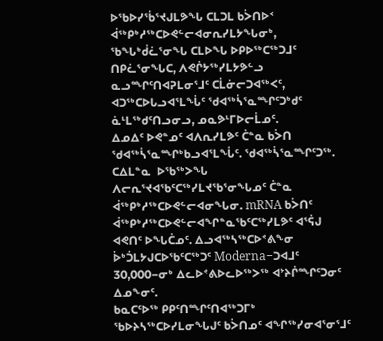ᐅᖃᐅᓯᖄᕐᔪᒍᒪᕗᖓ ᑕᒪᑐᒪ ᑲᐴᑎᐅᑉ ᐋᖅᑭᒃᓱᖅᑕᐅᕙᓪᓕᐊᓂᕆᓯᒪᔭᖓᓂᒃ, ᖃᖓᒃᑰᓛᕐᓂᖓ ᑕᒪᐅᖓ ᐅᑭᐅᖅᑕᖅᑐᒧᑦ ᑎᑭᓛᕐᓂᖓᑕ, ᐱᕙᒌᔭᖅᓯᒪᔭᕗᓪᓗ ᓇᓗᙱᑦᑎᐊᕈᒪᓂᕐᒧᑦ ᑕᒫᓃᓕᑐᐊᖅᐸᑦ, ᐊᑐᖅᑕᐅᒐᓗᐊᕐᒪᖔᑦ ᖁᐊᖅᓵᕐᓇᙱᑦᑐᒃᑯᑦ ᓈᒻᒪᖅᑯᑦᑎᓗᓂᓗ, ᓄᓇᕗᒻᒥᐅᓕᒫᓄᑦ.
ᐃᓄᐃᑦ ᐅᕙᓐᓄᑦ ᐊᐱᕆᓯᒪᕗᑦ ᑖᓐᓇ ᑲᐴᑎ ᖁᐊᖅᓵᕐᓇᙱᒃᑲᓗᐊᕐᒪᖔᑦ. ᖁᐊᖅᓵᕐᓇᙱᑦᑐᖅ. ᑕᐃᒪᓐᓇ  ᐅᖃᖅᐳᖓ ᐱᓕᕆᕐᔪᐊᖃᑦᑕᖅᓯᒪᔪᖃᕐᓂᖓᓄᑦ ᑖᓐᓇ ᐋᖅᑭᒃᓱᖅᑕᐅᕙᓪᓕᐊᓂᖓᓂ. mRNA ᑲᐴᑎᑦ ᐋᖅᑭᒃᓱᖅᑕᐅᕙᓪᓕᐊᖏᓐᓇᖃᑦᑕᖅᓯᒪᕗᑦ ᐊᕐᕌᒍ ᐊᕙᑎᑦ ᐅᖓᑖᓄᑦ. ᐃᓗᐊᖅᓴᖅᑕᐅᕝᕕᖕᓂ ᐆᒃᑑᒪᔭᒍᑕᐅᖃᑦᑕᖅᑐᑦ Moderna−ᑐᐊᒧᑦ 30,000−ᓂᒃ ᐃᓚᐅᕝᕕᐅᓚᐅᖅᐳᖅ ᐊᔾᔨᒌᙱᑦᑐᓂᑦ ᐃᓄᖕᓂᑦ.
ᑲᓇᑕᑦᐅᖅ ᑭᑭᑦᑎᙱᑦᑎᐊᖅᑐᒥᒃ ᖃᐅᔨᓴᖅᑕᐅᓯᒪᓂᖓᒍᑦ ᑲᐴᑎᓄᑦ ᐊᖏᖅᓯᓂᐊᕐᓂᕐᒧᑦ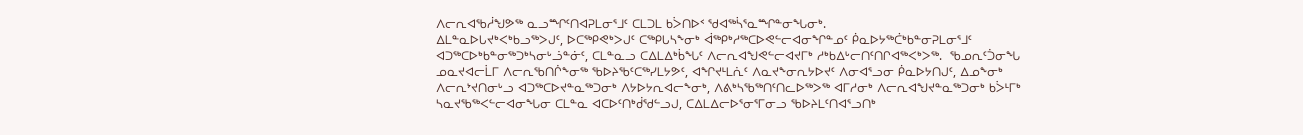ᐱᓕᕆᐊᖃᓲᖑᕗᖅ ᓇᓗᙱᑦᑎᐊᕈᒪᓂᕐᒧᑦ ᑕᒪᑐᒪ ᑲᐴᑎᐅᑉ ᖁᐊᖅᓵᕐᓇᙱᓐᓂᖓᓂᒃ.
ᐃᒪᓐᓇᐅᒐᔪᒃᐸᒃᑲᓗᖅᐳᒍᑦ, ᐅᑕᖅᑭᕙᒃᐳᒍᑦ ᑕᖅᑭᒐᓴᖕᓂᒃ ᐋᖅᑭᒃᓱᖅᑕᐅᕙᓪᓕᐊᓂᖏᓐᓄᑦ ᑮᓇᐅᔭᖅᑖᒃᑲᓐᓂᕈᒪᓂᕐᒧᑦ ᐊᑐᖅᑕᐅᒃᑲᓐᓂᖅᑐᒃᓴᓂᒡᓘᓐᓃᑦ, ᑕᒪᓐᓇᓗ ᑕᐃᒪᐃᒃᑳᖓᑦ ᐱᓕᕆᐊᖑᕙᓪᓕᐊᔪᒥᒃ ᓱᒃᑲᐃᒡᓕᑎᑦᑎᒋᐊᖅᐸᒃᐳᖅ.  ᖃᓄᕆᑦᑑᓂᖓ ᓄᓇᔪᐊᓕᒫᒥ ᐱᓕᕆᖃᑎᒌᖕᓂᖅ ᖃᐅᔨᖃᑦᑕᖅᓯᒪᔭᕗᑦ, ᐊᖏᔪᒻᒪᕇᑦ ᐱᓇᔪᖕᓂᕆᔭᐅᔪᑦ ᐱᓂᐊᕐᓗᓂ ᑮᓇᐅᔭᑎᒍᑦ, ᐃᓄᖕᓂᒃ ᐱᓕᕆᔾᔪᑎᓂᒡᓗ ᐊᑐᖅᑕᐅᔪᓐᓇᖅᑐᓂᒃ ᐱᔭᐅᔭᕆᐊᓕᖕᓂᒃ, ᐱᕕᒃᓴᖃᖅᑎᑦᑎᓚᐅᖅᐳᖅ ᐊᒥᓱᓂᒃ ᐱᓕᕆᐊᖑᔪᓐᓇᖅᑐᓂᒃ ᑲᐴᒻᒥᒃ ᓴᓇᔪᖃᖅᐸᓪᓕᐊᓂᖓᓂ ᑕᒪᓐᓇ ᐊᑕᐅᑦᑎᒃᑰᖁᓪᓗᒍ, ᑕᐃᒪᐃᓕᐅᕐᓂᕐᒥᓂᓗ ᖃᐅᔨᒪᑦᑎᐊᕐᓗᑎᒃ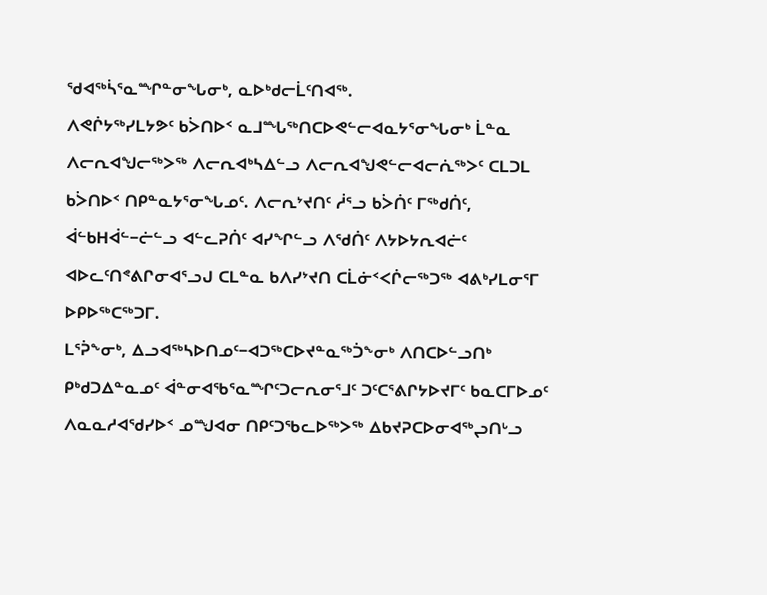ᖁᐊᖅᓵᕐᓇᙱᓐᓂᖓᓂᒃ, ᓇᐅᒃᑯᓕᒫᑦᑎᐊᖅ.
ᐱᕙᒌᔭᖅᓯᒪᔭᕗᑦ ᑲᐴᑎᐅᑉ ᓇᒧᙵᖅᑎᑕᐅᕙᓪᓕᐊᓇᔭᕐᓂᖓᓂᒃ ᒫᓐᓇ ᐱᓕᕆᐊᖑᓕᖅᐳᖅ ᐱᓕᕆᐊᒃᓴᐃᓪᓗ ᐱᓕᕆᐊᖑᕙᓪᓕᐊᓕᕇᖅᐳᑦ ᑕᒪᑐᒪ ᑲᐴᑎᐅᑉ ᑎᑭᓐᓇᔭᕐᓂᖓᓄᑦ. ᐱᓕᕆᔾᔪᑎᑦ ᓲᕐᓗ ᑲᐴᑏᑦ ᒥᖅᑯᑏᑦ, ᐋᓪᑲᕼᐋᓪ−ᓖᓪᓗ ᐊᓪᓚᕈᑏᑦ ᐊᓯᖏᓪᓗ ᐱᖁᑏᑦ ᐱᔭᐅᔭᕆᐊᓖᑦ ᐊᐅᓚᑦᑎᕝᕕᒋᓂᐊᕐᓗᒍ ᑕᒪᓐᓇ ᑲᐱᓯᔾᔪᑎ ᑕᒫᓃᑉᐸᒌᓕᖅᑐᖅ ᐊᕕᒃᓯᒪᓂᕐᒥ ᐅᑭᐅᖅᑕᖅᑐᒥ.
ᒪᕐᕉᖕᓂᒃ, ᐃᓗᐊᖅᓴᐅᑎᓄᑦ−ᐊᑐᖅᑕᐅᔪᓐᓇᖅᑑᖕᓂᒃ ᐱᑎᑕᐅᓪᓗᑎᒃ ᑭᒃᑯᑐᐃᓐᓇᓄᑦ ᐋᓐᓂᐊᖃᕐᓇᙱᑦᑐᓕᕆᓂᕐᒧᑦ ᑐᑦᑕᕐᕕᒋᔭᐅᔪᒥᑦ ᑲᓇᑕᒥᐅᓄᑦ ᐱᓇᓇᓱᐊᖁᓯᐅᑉ ᓄᙳᐊᓂ ᑎᑭᑦᑐᖃᓚᐅᖅᐳᖅ ᐃᑲᔪᕈᑕᐅᓂᐊᖅᖢᑎᒡᓗ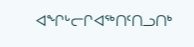ᐊᖏᒡᓕᒋᐊᖅᑎᑦᑎᓗᑎᒃ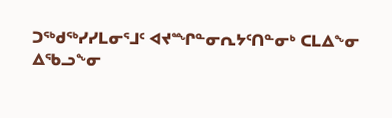ᑐᖅᑯᖅᓯᓯᒪᓂᕐᒧᑦ ᐊᔪᙱᓐᓂᕆᔭᑦᑎᓐᓂᒃ ᑕᒪᐃᖕᓂ ᐃᖃᓗᖕᓂ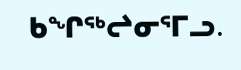ᑲᖏᖅᖠᓂᕐᒥᓗ.